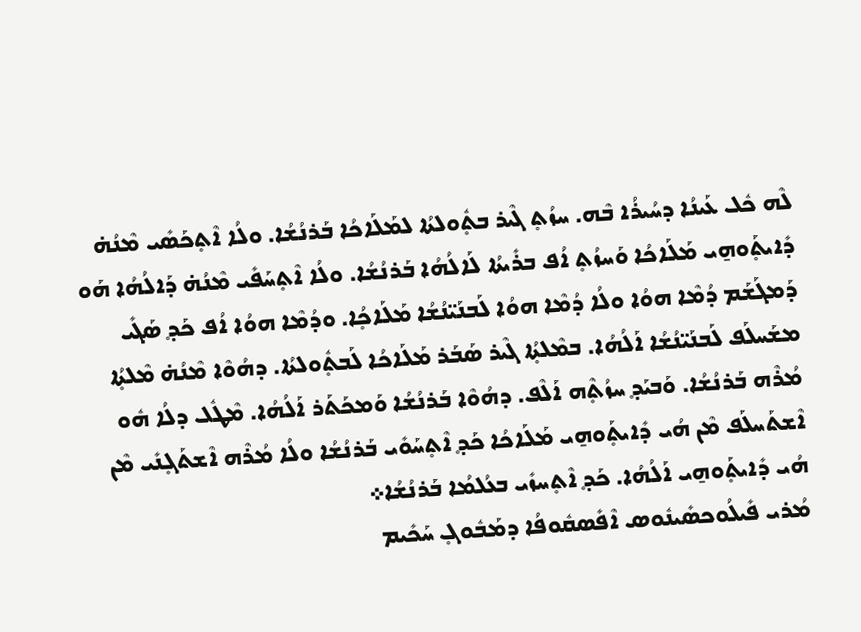ܠܶܗ ܟܽܠ ܥܰܝܢܳܐ ܕܚܳܝܪܳܐ ܒܶܗ. ܚܙܳܬ̥ ܓܶܝܪ ܒܬ̥ܽܘܠܬܳܐ ܠܡܰܠܰܐܟܳܐ ܒܰܪܢܳܫܳܐ. ܘܠܳܐ ܐܶܬ̥ܟܰܣܺܝ ܡܶܢܳܗ̇ ܕܺܐܝܬ̥ܰܘܗ̱ܝ ܡܰܠܰܐܟܳܐ ܘܰܚܙܳܬ̥ ܐܳܦ ܒܪܺܝܬܳܐ ܠܰܐܠܳܗܳܐ ܒܰܪܢܳܫܳܐ. ܘܠܳܐ ܐܶܬ̥ܚܰܦܺܝ ܡܶܢܳܗ̇ ܕܰܐܠܳܗܳܐ ܗܰܘ ܕܰܡܓܰܫܰܡ ܕܳܡܶܐ ܗܘܳܐ ܘܠܳܐ ܕܳܡܶܐ ܗܘܳܐ ܠܰܒܢܰܝ̈ܢܳܫܳܐ ܡܰܠܰܐܟ̥ܳܐ. ܘܕܳܡܶܐ ܗܘܳܐ ܐܳܦ ܟܰܕ̥ ܣܰܓܺܝ ܡܫܰܚܠܰܦ ܠܰܒܢܰܝ̈ܢܳܫܳܐ ܐܰܠܳܗܳܐ. ܒܡܶܠܬ̥ܳܐ ܓܶܝܪ ܣܰܒܰܪ ܡܰܠܰܐܟܳܐ ܠܰܒܬ̥ܽܘܠܬܳܐ. ܕܗܳܘܶܐ ܡܶܢܳܗ̇ ܡܶܠܬ̥ܳܐ ܡܳܪܶܗ ܒܰܪܢܳܫܳܐ. ܘܰܒܝܰܕ̥ ܚܙܳܬ̥ܶܗ ܐܰܠܶܦ. ܕܗܳܘܶܐ ܒܰܪܢܳܫܳܐ ܘܰܡܟܰܬܰܪ ܐܰܠܳܗܳܐ. ܡܶܛܽܠ ܕܠܳܐ ܗܽܘ ܐܶܫܬܰܚܠܰܦ ܡܶܢ ܗܳܝ ܕܺܐܝܬ̥ܰܘܗ̱ܝ ܡܰܠܰܐܟܳܐ ܟܰܕ̥ ܐܶܬ̥ܚܰܘܺܝ ܒܰܪܢܳܫܳܐ ܘܠܳܐ ܡܳܪܶܗ ܐܶܫܬܰܓ̥ܢܺܝ ܡܶܢ ܗܳܝ ܕܺܐܝܬ̥ܰܘܗ̱ܝ ܐܰܠܳܗܳܐ. ܟܰܕ̥ ܐܶܬ̥ܚܙܺܝ ܒܥܳܠܡܳܐ ܒܰܪܢܳܫܳܐ܀
ܡܳܪܝ ܦܺܝܠܳܘܟܣܺܝܢܽܘܣ ܐܶܦܺܣܩܽܘܦܳܐ ܕܡܰܒܽܘܓ̥ ܚܰܟܺܝܡ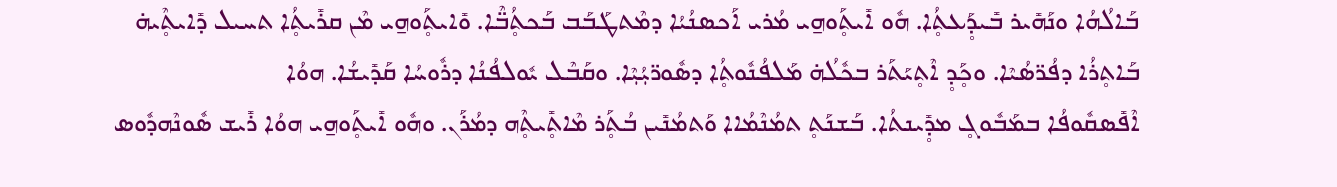ܒܰܐܠܳܗܳܐ ܘܢܰܗܺܝܪ ܒܺܝܕ̥ܰܥܬ̥ܳܐ. ܗܽܘ ܐܺܝܬ̥ܰܘܗ̱ܝ ܡܳܪܝ ܐܰܟܣܢܳܝܳܐ ܕܡܶܬܛܰܒܰܒ ܒܰܟܬ̥ܳܒ̈ܶܐ. ܘܺܐܝܬ̥ܰܘܗ̱ܝ ܡܶܢ ܩܪܺܝܬ̥ܳܐ ܬܚܝܠ ܕܺܐܝܬ̥ܶܝܗ̇ ܒܰܐܬ̥ܪܳܐ ܕܦܳܪ̈ܣܳܝܶܐ. ܘܟ̥ܰܕ̥ ܐܶܬ̥ܝܰܬܰܪ ܒܟܽܠܳܗ̇ ܡܰܠܦܳܢܽܘܬ̥ܳܐ ܕܣܽܘܪ̈ܝܼܳܝܼܶܐ. ܘܩܰܒܶܠ ܝܽܘܠܦܳܢܳܐ ܕܪܽܘܚܳܐ ܩܰܕܺܝܫܳܐ. ܗܘܳܐ
ܐܶܦܺܣܩܽܘܦܳܐ ܒܡܰܒܽܘܓ̥ ܡܕ̥ܺܝܢܬܳܐ. ܒܰܫܢܰܬ̥ ܬܡܳܢܶܡܳܐܐ ܘܰܬܡܳܢܺܝܢ ܒܳܬ̥ܰܪ ܡܶܐܬ̥ܺܝܬ̥ܶܗ ܕܡܳܪܰܢ. ܘܗܽܘ ܐܺܝܬ̥ܰܘܗ̱ܝ ܗܘܳܐ ܪܺܝܫ ܣܽܘܢܶܗܕܽܘܣ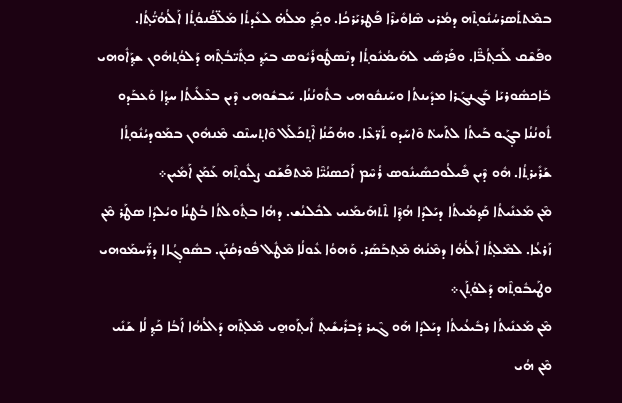ܒܡܶܬܬܰܣܪܚܳܢܽܘܬ̥ܶܗ ܕܡܳܪܝ ܣܶܐܘܺܝܪܶܐ ܦܰܛܪܝܰܪܟܳܐ. ܘܟ̥ܰܕ̥ ܡܠܳܗ̇ ܠܥܺܕܬܳܐ ܡܰܠ̈ܦܳܢܘܳܬ̥ܳܐ ܐܰܠܳܗܳܝ̈ܳܬ̥ܳܐ. ܘܦܰܫܶܩ ܠܰܟܬ̥ܳܒ̈ܶܐ. ܘܦܰܪܣܺܝ ܠܗܰܝܡܳܢܽܘܬ̥ܳܐ ܕܢܶܣܛܽܘܪܺܝܽܘܣ ܒܝܰܕ̥ ܟܬ̥ܺܝ̈ܒܳܬ̥ܶܗ ܕܰܠܘܳܬ̥ܗܽܘܢ ܫܕ̥ܰܐܽܘܗܝ ܒܰܐܟܣܽܘܪܝܰܐ ܒܰܓܢܓܰܪܐ ܡܕܺܝܢܬܳܐ ܘܚܰܢܩܽܘܗܝ ܒܬܽܘܢܳܢܳܐ. ܚܰܒܫܽܘܗܝ ܕܶܝܢ ܒܥܶܠܺܝܬܳܐ ܚܕ̥ܳܐ ܘܰܥܒܰܕܘ ܬܽܘܢܳܢܳܐ ܒܓ̥ܰܘ ܒܰܝܬܳܐ ܠܬܰܚܬ̊ ܘܶܐܚܰܕܘ ܬܰܪ̈ܥܶܐ. ܘܗܳܟܰܢܳܐ ܐܶܬ̥ܟܰܠܰܠ ܘܶܐܬ̥ܚܢܶܩ ܡܶܢܗܽܘܢ ܒܡܰܘܕܝܳܢܽܘܬ̥ܳܐ ܫܰܪܺܝܪܬ̥ܳܐ. ܗܽܘ ܕܶܝܢ ܦܺܝܠܳܘܟܣܺܝܢܽܘܣ ܪܳܚܶܡ ܐܰܟܣܢܳܝ̈ܶܐ ܡܶܬܦܰܫܰܩ ܨܠܽܘܬ̥ܶܗ ܥܰܡܰܢ ܐܰܡܺܝܢ܀
ܡܶܢ ܡܰܥܢܺܝܬܳܐ ܩܰܕ̥ܡܳܝܬܳܐ ܕܝܰܠܕܳܐ ܗܳܕ̥ܶܐ ܬܶܬܗܰܝܡܰܢܝ ܠܟܽܠܢܳܫ. ܕܗܳܐ ܒܬ̥ܽܘܠܬܳܐ ܒܳܛܢܳܐ ܘܝܳܠܕܳܐ ܣܛܰܪ ܡܶܢ ܙܰܪܥܳܐ. ܠܡܶܠܬ̥ܳܐ ܐܰܠܳܗܳܐ ܕܡܶܢܳܗ̇ ܡܶܬ̥ܒܰܣܰܪ. ܘܰܗܘܳܐ ܥܽܘܠܳܐ ܡܶܛܽܠ ܦܽܘܪܩܳܢܰܢ. ܒܣܽܘܓ̥ܳܐܐ ܕܪ̈ܰܚܡܰܘܗܝ ܘܛܰܝܒܽܘܬ̥ܶܗ ܕܰܠܘܳܬ̥ܰܢ܀
ܡܶܢ ܡܰܥܢܺܝܬܳܐ ܪܒܺܝܥܳܝܬܳܐ ܕܝܰܠܕܳܐ ܗܰܘ ܓܶܝܪ ܕܰܒܪܺܝܫܺܝܬ̥ ܐܺܝܬ̥ܰܘܗ̱ܝ ܡܶܠܬ̥ܶܗ ܕܰܐܠܳܗܳܐ ܐܰܒܳܐ ܟܰܕ̥ ܠܳܐ ܫܰܢܺܝ ܡܶܢ ܗܳܝ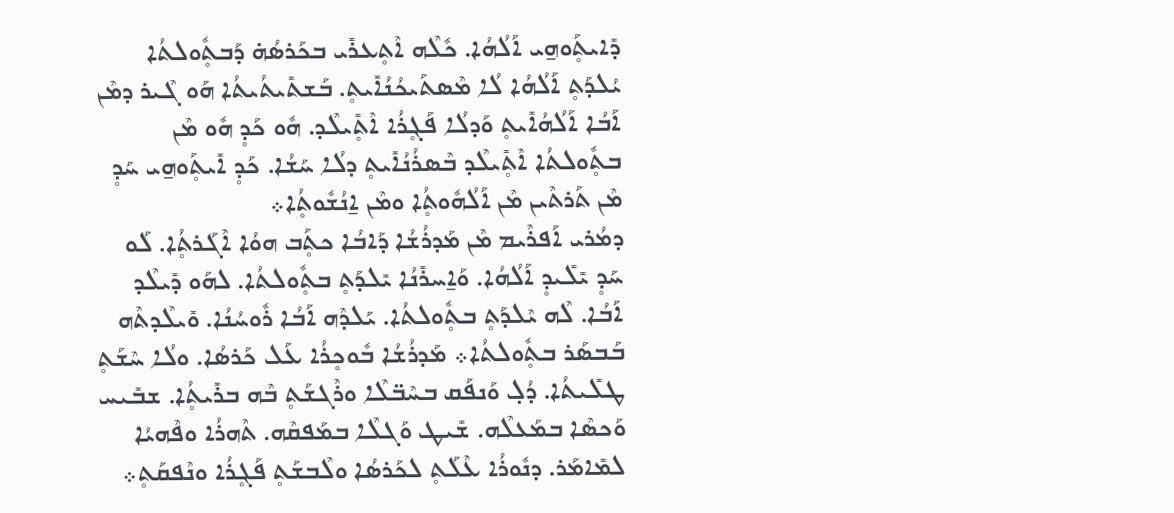ܕܺܐܝܬ̥ܰܘܗ̱ܝ ܐܰܠܳܗܳܐ. ܟܽܠܶܗ ܐܶܬ̥ܥܪܺܝ ܒܟܰܪܣܳܗ̇ ܕܰܒܬ̥ܽܘܠܬܳܐ ܝܳܠܕܰܬ̥ ܐܰܠܳܗܳܐ ܠܳܐ ܡܶܣܬܰܝܟܳܢܳܐܺܝܬ̥. ܒܰܫܬܺܝܬܳܝܬܳܐ ܗܰܘ ܓܶܝܪ ܕܡܶܢ ܐܰܒܳܐ ܐܰܠܳܗܳܐܺܝܬ̥ ܘܰܕܠܳܐ ܦܰܓ̥ܪܳܐ ܐܶܬ̥ܺܝܠܶܕ. ܗܽܘ ܟܰܕ̥ ܗܽܘ ܡܶܢ ܒܬ̥ܽܘܠܬܳܐ ܐܶܬ̥ܺܝܠܶܕ ܒܶܣܪܳܢܳܐܺܝܬ̥ ܕܠܳܐ ܚܰܫܳܐ. ܟܰܕ̥ ܐܺܝܬ̥ܰܘܗ̱ܝ ܚܰܕ̥ ܡܶܢ ܬܰܪܬܶܝܢ ܡܶܢ ܐܰܠܳܗܽܘܬ̥ܳܐ ܘܡܶܢ ܐ̱ܢܳܫܽܘܬ̥ܳܐ܀
ܕܡܳܪܝ ܐܰܦܪܶܝܡ ܡܶܢ ܡܰܕܪܳܫܳܐ ܕܰܐܒܳܐ ܟܬ̥ܰܒ ܗܘܳܐ ܐܶܓܰܪܬ̥ܳܐ. ܠܰܘ ܚܰܕ̥ ܝܺܠܺܝܕ̥ ܐܰܠܳܗܳܐ. ܘܰܐ̱ܚܪܺܢܳܐ ܝܺܠܕܰܬ̥ ܒܬ̥ܽܘܠܬܳܐ. ܠܗܰܘ ܕܺܝܠܶܕ ܐܰܒܳܐ. ܠܶܗ ܝܶܠܕܰܬ̥ ܒܬ̥ܽܘܠܬܳܐ. ܝܰܠܕܶܗ ܐܰܒܳܐ ܪܽܘܚܳܢܳܐ. ܘܺܝܠܶܕܬܶܗ ܒܰܒܣܰܪ ܒܬ̥ܽܘܠܬܳܐ܀ ܡܰܕܪܳܫܳܐ ܒܽܘܟ̥ܪܳܐ ܥܰܠ ܟܰܪܣܳܐ. ܘܠܳܐ ܚܶܫܰܬ̥ ܛܠܺܝܬܳܐ. ܕܳܠ̣ ܘܰܢܦܰܩ ܒܚܶܒ̈ܠܶܐ ܘܪܶܓܫܰܬ̥ ܒܶܗ ܒܪܺܝܬ̥ܳܐ. ܫܒܺܝܚ ܘܰܟܣܶܐ ܒܡܰܥܠܶܗ. ܫܺܝܛ ܘܰܓܠܶܐ ܒܡܰܦܩܶܗ. ܬܶܗܪܳܐ ܘܦܶܗܝܳܐ ܠܡܺܐܡܰܪ. ܕܢܽܘܪܳܐ ܥܶܠܰܬ̥ ܠܟܰܪܣܳܐ ܘܠܶܒܫܰܬ̥ ܦܰܓ̥ܪܳܐ ܘܢܶܦܩܰܬ̥܀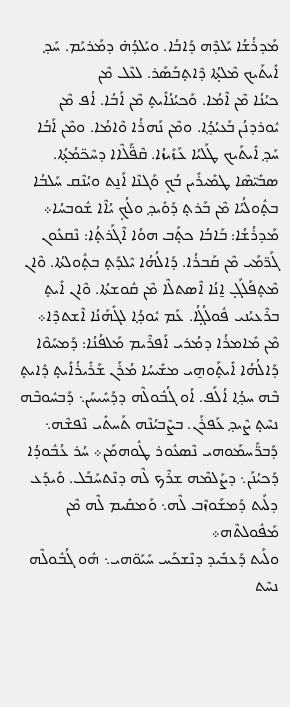ܡܰܕܪܳܫܳܐ ܝܰܠܕܶܗ ܕܰܐܒܳܐ. ܘܝܰܠܕܳܗ̇ ܕܡܰܪܝܰܡ. ܚܰܕ̥ ܐܺܝܬܰܝܟ ܡܶܠܬ̥ܳܐ ܕܶܐܬ̥ܒܰܣܰܪ. ܠܥܶܠ ܡܶܢ
ܟܝܳܢܳܐ ܡܶܢ ܐܶܡܳܐ. ܘܰܟܝܳܢܳܐܺܝܬ̥ ܡܶܢ ܐܰܒܳܐ. ܐܳܦ ܡܶܢ ܝܽܘܪܕܢܳܢ ܒܰܥܝܳܕ̥ܳܐ. ܘܡܶܢ ܢܰܗܪܳܐ ܘܶܐܡܳܐ. ܘܡܶܢ ܐܰܒܳܐ ܚܰܕ̥ ܐܺܝܬܰܝܟ ܛܰܠܝܳܐ ܥܰܙܺܝܙܳܐ. ܩܶܦ̈ܰܠܶܐܐ ܕܚܶܟ̈ܡܳܬ̥ܳܐ. ܣܒܺܝ̈ܣܶܐ ܛܡܺܝܪܺܝܢ ܒܳܟ̥ ܘܰܓܢܶܐ ܐܰܢ̱ܬ ܘܝܳܢܶܩ ܚܰܠܒܳܐ ܒܬ̥ܽܘܠܳܝܳܐ ܡܶܢ ܒܰܪܬ̥ ܕܰܘܺܝܕ̥ ܘܠܳܟ̥ ܝܳܐܶܐ ܫܽܘܒܚܳܐ܀
ܡܰܕܪܳܫܳܐ: ܒܰܐܒܳܐ ܟܬ̥ܰܒ ܗܘܳܐ ܐܶܓܰܪܬ̥ܳܐ: ܢܶܩܥܽܘܢ ܓܰܪ̈ܡܰܝ ܡܶܢ ܩܰܒܪܳܐ. ܕܰܐܠܳܗܳܐ ܝܶܠܕܰܬ̥ ܒܬ̥ܽܘܠܬܳܐ. ܘܶܐܢ ܡܶܬ̥ܦܰܠܰܓ̥ ܐ̱ܢܳܐ ܐܶܣܬܠܶܐ ܡܶܢ ܩܽܘܫܬܳܐ. ܘܶܐܢ ܐܺܝܬ̥ ܒܪܶܥܝܳܢܝ ܦܽܘܠܳܓ̥ܳܐ. ܥܰܡ ܝܽܘܕ̥ܳܐ ܠܓܺܗܰܢܳܐ ܐܶܫܬܕܶܐ܀
ܡܶܢ ܡܺܐܡܪܳܐ ܕܡܳܪܝ ܐܰܦܪܶܝܡ ܡܰܠܦܳܢܳܐ: ܕܰܡܚܰܘܶܐ ܕܰܐܠܳܗܳܐ ܐܺܝܬ̥ܰܘܗ̱ܝ ܡܫܺܝܚܳܐ ܡܳܪܰܢ ܫܰܪܺܝܪܳܐܺܝܬ̥ ܕܺܐܝܬ̥ ܒܶܗ ܚܕ̥ܳܐ ܐܳܠܰܦ. ܐܳܘ ܓܳܒܽܘܠܶܗ ܕܕܰܚܺܝܚܰܢ܆ ܕܰܒܚܽܘܒܶܗ ܢܚܶܬ̥ ܨܶܝܕ̥ ܥܰܦܪܰܢ. ܒܨܶܒܝܳܢܶܗ ܬܰܚܬܺܝ ܢܶܦܫܶܗ܆ ܕܰܒܪ̈ܰܚܡܰܘܗܝ ܢܶܣܥܽܘܪ ܛܽܘܗܡܰܢ܀ ܚܳܪ ܥܳܒܽܘܕܳܐ ܕܰܟܝܳܢܰܢ܆ ܕܨܰܠܡܶܗ ܫܪܶܟ ܠܶܗ ܕܢܶܬܚܰܒܰܠ. ܘܺܝܕܰܥ ܕܠܰܝܬ ܕܰܡܫܰܘܙܶܒ ܠܶܗ܆ ܘܰܡܩܺܝܡ ܠܶܗ ܡܶܢ ܡܰܦܽܘܠܬܶܗ܀
ܘܠܰܝܬ ܕܰܥܒܺܝܕ ܕܢܶܫܟܰܚ ܚܰܝܰܘ̈ܗܝ܆ ܗܽܘ ܓܳܒܽܘܠܶܗ ܢܚܶܬ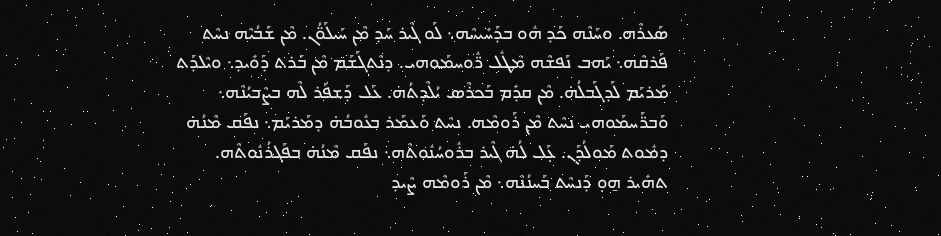ܣܰܥܪܶܗ. ܘܚܰܢܶܗ ܟܰܕ ܗܽܘ ܒܕܰܚܺܝܚܶܗ܆ ܠܰܘ ܓܶܝܪ ܚܰܕ ܡܶܢ ܚܰܝܠܰܘ̈ܳܢ. ܡܶܢ ܫܰܒܳܝܶܗ ܢܚܶܬ ܦܰܪܩܶܗ܆ ܝܰܗܒ ܢܰܦܫܶܗ ܡܶܛܽܠ ܪ̈ܽܘܚܡܰܘܗܝ. ܕܢܶܬܓܰܫܰܡ ܡܶܢ ܒܰܪܬ ܕܰܘܺܝܕ܆ ܘܝܶܠܕܰܬ ܡܰܪܝܰܡ ܠܰܕܓܰܒܠܳܗ̇. ܡܶܢ ܩܕܺܡ ܒܰܟܪܶܣ ܝܳܠܶܕܬܳܗ̇. ܥܰܠ ܕܰܫܦܰܪ ܠܶܗ ܒܨܶܒܝܳܢܶܗ܆ ܘܰܒܪ̈ܰܚܡܰܘܗܝ ܢܚܶܬ ܡܶܢ ܪܰܘܡܶܗ. ܢܚܶܬ ܘܰܥܡܰܪ ܒܥܽܘܒܳܗ̇ ܕܡܰܪܝܰܡ܆ ܢܦܰܩ ܡܶܢܳܗ̇ ܕܡܽܘܬ ܡܰܘܠܳܕܰܢ. ܥ̣ܰܠ ܠܳܗ̇ ܓܶܝܪ ܒܪܽܘܚܳܢܽܘܬܶܗ܆ ܢܦܰܩ ܡܶܢܳܗ̇ ܒܦܰܓܪܳܢܽܘܬܶܗ. ܬܗܺܝܪ ܗ̱ܘ̣ ܕܰܢܚܶܬ ܒܰܚܢܳܢܶܗ܆ ܡܶܢ ܪܰܘܡܶܗ ܨܶܝܕ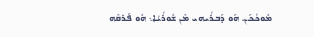ܡܽܘܟܳܟܰܢ. ܗܰܘ ܕܰܒܪܳܝܗܝ ܡܶܢ ܫܽܘܪܳܝܳܐ܆ ܗܽܘ ܦܰܪܩܶܗ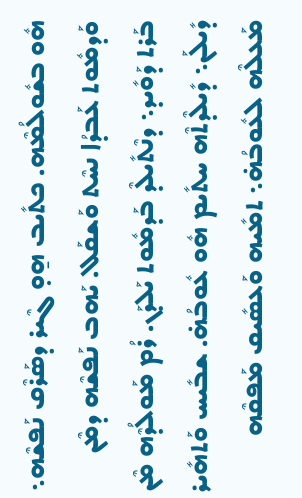ܗܽܘ ܒܫܽܘܠܳܡܶܗ. ܟܬܺܝܒ ܗ̱ܘ̣ ܓܶܝܪ ܕܣܰܪܶܩ ܢܰܦܫܶܗ܆ ܘܰܕܡܽܘܬ ܥܰܒܕܳܐ ܢܚܶܬ ܘܰܫܩܰܠ. ܝܰܗܒ ܢܰܦܫܶܗ ܕܡܶܢ ܒܰܪܬ ܕܰܘܺܝܕ܆ ܕܢܶܬܺܝܠܶܕ ܒܰܕܡܽܘܬ ܝܰܠܕܰܢ. ܪܳܡ ܡܰܘܠܳܕܶܗ ܡܶܢ ܕܺܝܠܰܢ܆ ܕܺܝܠܶܕܬܶܗ ܚܬܺܝܡ ܗܽܘ ܥܽܘܒܳܗ̇. ܫܒܺܝܚ ܘܰܬܗܺܝܪ ܡܰܥܠܶܗ ܠܥܽܘܒܳܗ̇܆ ܬܡܺܝܗ ܘܰܥܣܺܝܩ ܡܰܦܩܶܗ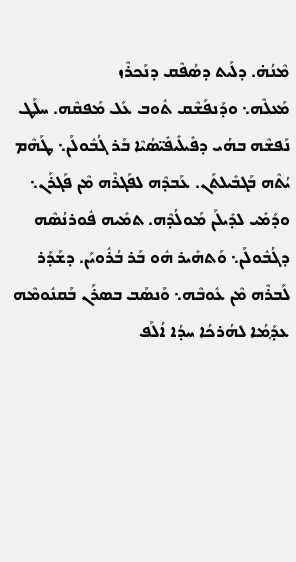ܡܶܢܳܗ̇. ܕܠܰܝܬ ܕܣܳܦܶܩ ܕܢܰܟܪܶܙ
ܡܰܥܠܶܗ܆ ܘܕܰܢܦܰܫܶܩ ܬܽܘܒ ܥܰܠ ܡܰܦܩܶܗ. ܚܠܰܛ ܢܰܦܫܶܗ ܒܗܳܝ ܕܦܺܝܠܺܝܦܺܝ̈ܣܳܝܶܐ ܒܰܪ ܓܳܒܽܘܠܰܢ܆ ܛܰܗܶܡ ܝܳܬܶܗ ܒܰܓܒܺܝܠܬܰܢ. ܥܰܒܕܶܗ ܠܦܰܓܪܶܗ ܡܶܢ ܦܰܓܪܰܢ܆ ܘܕܰܡܺܝ ܠܕܺܝܠܰܢ ܡܰܘܠܳܕܶܗ. ܬܡܺܝܗ ܦܽܘܪܢܳܣܶܗ ܕܓܳܒܽܘܠܰܢ܆ ܘܰܬܗܺܝܪ ܗܽܘ ܒܰܪ ܒܳܪܽܘܝܰܢ. ܕܫܰܕܰܪ ܠܰܒܪܶܗ ܡܶܢ ܥܽܘܒܶܗ܆ ܘܰܢܣܰܒ ܒܣܪܰܢ ܒܰܩܢܽܘܡܶܗ ܥܕ̥ܰܡܳܐ ܠܗܳܪܟܳܐ ܚܕܳܐ ܐܳܠܰܦ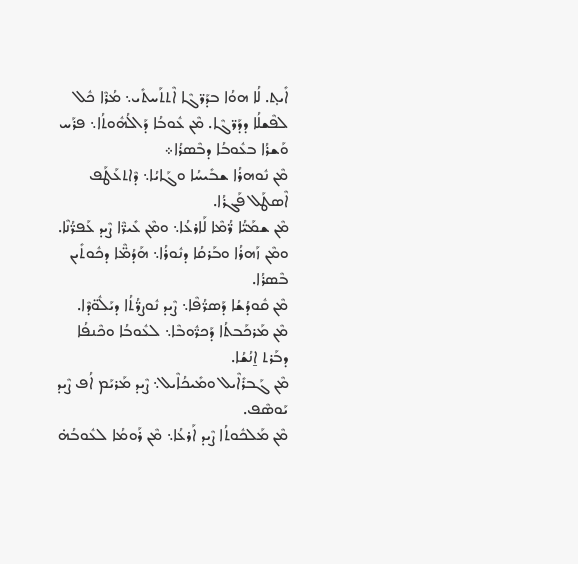ܐܺܝܬ̥. ܠܳܐ ܗܘܳܐ ܒܕܰܪ̈ܓܶܐ ܐܶܬܬܰܚܬܺܝ܆ ܡܳܪܶܐ ܟܽܠ ܠܦܶܫܠܳܐ ܕܕܰܪ̈ܓܶܐ. ܡܶܢ ܥܽܘܒܳܐ ܕܰܐܠܳܗܽܘܬܳܐ܆ ܦܪܰܚ ܘܰܫܪܳܐ ܒܥܽܘܒܳܐ ܕܒܶܣܪܳܐ܀
ܡܶܢ ܢܽܘܗܪܳܐ ܫܒܺܝܚܳܐ ܘܓܰܐܝܳܐ܆ ܕܶܐܬܥܰܛܰܦ ܐܶܣܛܰܠ ܦܰܓܪܳܐ.
ܡܶܢ ܫܡܰܝ̈ܳܐ ܪ̈ܳܡܶܐ ܠܰܐܪܥܳܐ܆ ܘܡܶܢ ܥܺܝܪ̈ܶܐ ܨܶܝܕ ܥܰܦܪ̈ܳܢܶܐ.
ܘܡܶܢ ܙܰܗܪܳܐ ܘܒܰܪܩܳܐ ܕܢܽܘܪܳܐ܆ ܗܰܕܳܡ̈ܶܐ ܕܟܽܘܬܺܝܢ ܒܶܣܪܳܐ.
ܡܶܢ ܩܽܘܕܳܫܳܐ ܕܰܣܪ̈ܳܦܶܐ܆ ܨܶܝܕ ܢܽܘܨܪ̈ܳܬܳܐ ܕܝܰܠܽܘ̈ܕܶܐ.
ܡܶܢ ܡܰܪܟܰܒܬܳܐ ܕܰܟܪ̈ܽܘܒܶܐ܆ ܠܥܽܘܒܳܐ ܘܟܶܢܦܳܐ ܕܒܰܪܬ ܐ̱ܢܳܫܳܐ.
ܡܶܢ ܓܰܒܪܺܐܶܝܠ ܘܡܺܝܟܳܐܶܝܠ܆ ܨܶܝܕ ܡܰܪܝܰܡ ܐܳܦ ܨܶܝܕ ܝܰܘܣܶܦ.
ܡܶܢ ܡܰܠܟܽܘܬܳܐ ܨܶܝܕ ܐܰܪܥܳܐ܆ ܡܶܢ ܪܰܘܡܳܐ ܠܥܽܘܒܳܗ̇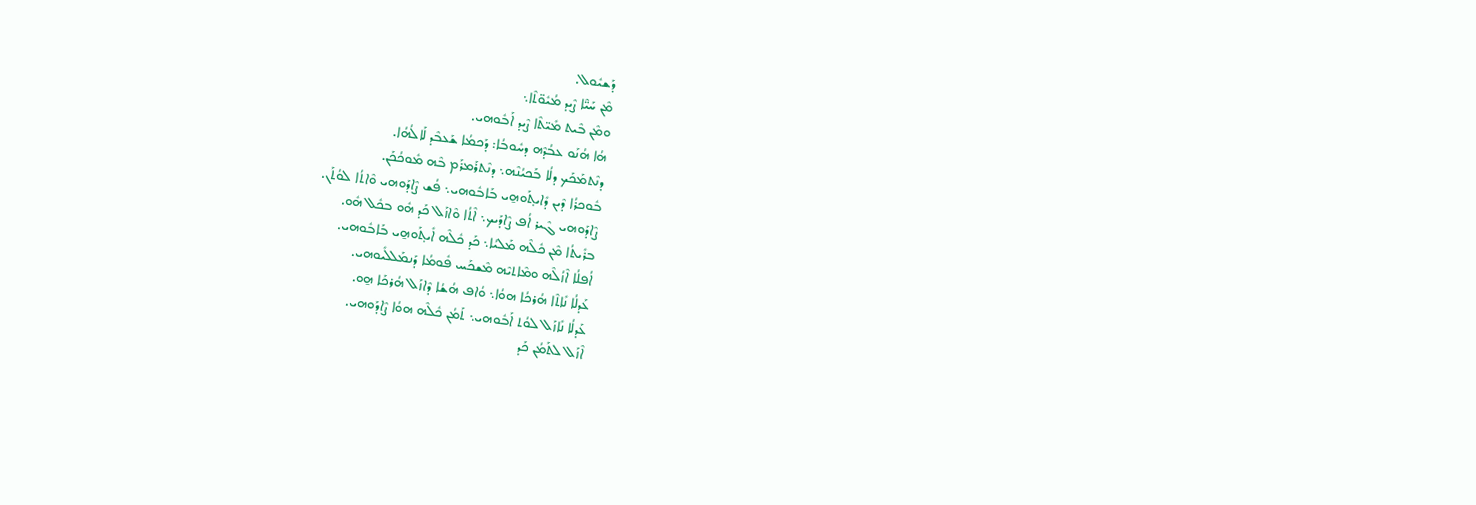ܕܰܫܝܽܘܠ.
ܡܶܢ ܚܰܝ̈ܶܐ ܨܶܝܕ ܡܳܝܽܘ̈ܬܶܐ܆
ܘܡܶܢ ܒܶܝܬ ܡܺܝ̈ܬܶܐ ܨܶܝܕ ܐܰܒܽܘܗܝ.
ܗܳܐ ܗܳܢܰܘ ܥܒܳܕܶܗ ܕܚܽܘܒܳܐ: ܕܰܟܡܳܐ ܫܰܥܒܶܕ ܠܰܐܠܳܗܳܐ.
ܕܢܶܬܡܰܟܰܟ ܕܠܳܐ ܒܰܟܝܳܢܶܗ܆ ܕܢܶܬܪܰܡܪܰܡ ܒܶܗ ܡܽܘܟܳܟܰܢ.
ܒܽܘܟܪܳܐ ܕܶܝܢ ܕܺܐܝܬ̥ܰܘܗ̱ܝ ܒܰܐܒܽܘܗܝ܆ ܦܳܫ ܨܶܐܕܰܘܗܝ ܘܶܐܬܳܐ ܠܘܳܬܰܢ.
ܨܶܐܕܰܘܗܝ ܓܶܝܪ ܐܳܦ ܨܶܐܕܰܝܟ܆ ܐܶܬܳܐ ܘܶܐܙܰܠ ܟܰܕ ܗܽܘ ܒܟܽܠ ܗܽܘ.
ܒܪܺܝܬܳܐ ܡܶܢ ܟܽܠܶܗ ܡܰܠܝܳܐ܆ ܟܰܕ ܟܽܠܶܗ ܐܺܝܬ̥ܰܘܗ̱ܝ ܒܰܐܒܽܘܗܝ.
ܐܳܦܠܳܐ ܐܶܙܳܠܶܗ ܘܡܶܐܬܝܶܗ ܡܶܫܟܰܚ ܦܽܘܡܳܐ ܕܰܢܡܰܠܠܺܝܘܗܝ.
ܥܰܕܠܳܐ ܢܺܐܬܶܐ ܗܳܪܟܳܐ ܗܘܳܐ܆ ܘܳܐܦ ܗܳܫܳܐ ܕܶܐܙܰܠ ܗܳܪܟܰܐ ܗ̱ܘ.
ܥܰܕܠܳܐ ܢܺܐܙܰܠ ܠܘܳܬ ܐܰܒܽܘܗܝ܆ ܬܰܡܳܢ ܟܽܠܶܗ ܗܘܳܐ ܨܶܐܕܰܘܗܝ.
ܐܶܙܰܠ ܠܬܰܡܳܢ ܟܰܕ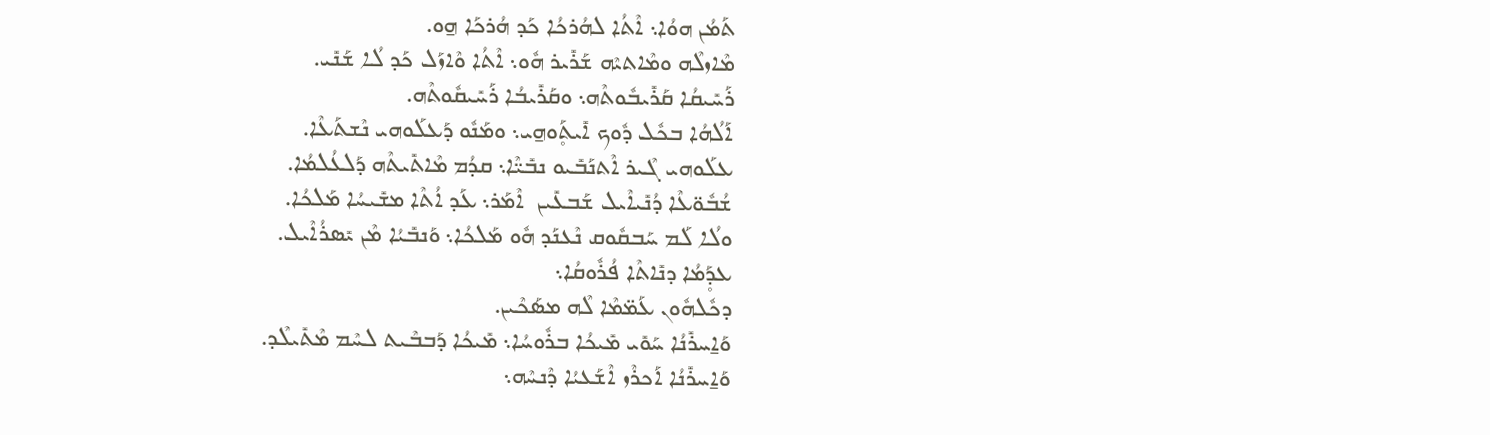ܬܰܡܳܢ ܗܘܳܐ܆ ܐܶܬܳܐ ܠܗܳܪܟܳܐ ܟܰܕ ܗܳܪܟܰܐ ܗ̱ܘ.
ܡܶܐܙܠܶܗ ܘܡܶܐܬܝܶܗ ܫܰܪܺܝܪ ܗܽܘ܆ ܐܶܬܳܐ ܘܶܐܙܰܠ ܟܰܕ ܠܳܐ ܫܰܢܺܝ.
ܪܰܚܺܝܩܳܐ ܩܰܪܺܝܒܽܘܬܶܗ܆ ܘܩܰܪܺܝܒܳܐ ܪܰܚܺܝܩܽܘܬܶܗ.
ܐܰܠܳܗܳܐ ܒܟܽܠ ܕܽܘܟ ܐܺܝܬ̥ܰܘܗ̱ܝ܆ ܘܡܰܢܽܘ ܕܰܥܠܰܘܗܝ ܢܶܫܬܰܥܶܐ.
ܥܠܰܘܗܝ ܓܶܝܪ ܐܶܬܢܰܒܺܝܘ ܢܒܺܝ̈ܶܐ܆ ܩܕܳܡ ܡܶܐܬܺܝܬܶܗ ܕܰܠܥܳܠܡܳܐ.
ܫܳܒܽܘ̈ܥܶܐ ܕܳܢܺܝܐܶܝܠ ܫܰܒܥܺܝܢ  ܐܶܡܰܪ܆ ܥܰܕ ܐܳܬܶܐ ܡܫܺܝܚܳܐ ܡܰܠܟܳܐ.
ܘܠܳܐ ܠܰܡ ܚܰܒܩܽܘܩ ܢܶܥܢܰܕ ܗܽܘ ܡܰܠܟܳܐ܆ ܘܰܢܒܺܝܳܐ ܡܶܢ ܝܺܣܪܳܐܶܝܠ.
ܥܕ̥ܰܡܳܐ ܕܢܺܐܬܶܐ ܦܳܪܽܘܩܳܐ܆
ܕܟܽܠܗܽܘܢ ܥܰܡ̈ܡܶܐ ܠܶܗ ܡܣܰܟܶܝܢ.
ܘܰܐ̱ܚܪܺܢܳܐ ܚܰܘܺܝ ܡܺܝܟܳܐ ܒܪܽܘܚܳܐ܆ ܡܺܝܟܳܐ ܕܰܒܒܶܝܬ ܠܚܶܡ ܡܶܬܺܝܠܶܕ.
ܘܰܐ̱ܚܪܺܢܳܐ ܐܰܟܪܶܙ ܐܶܫܰܥܝܳܐ ܕܶܢܚܶܗ܆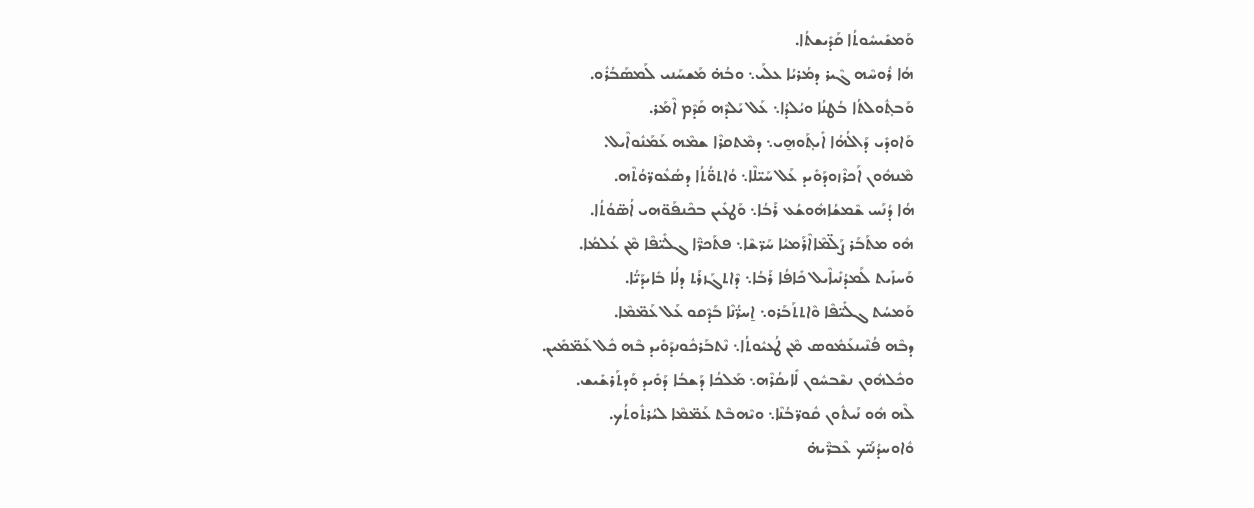ܘܰܡܫܺܝܚܽܘܬܳܐ ܩܰܕܺܝܫܬܳܐ.
ܗܳܐ ܪܽܘܚܶܗ ܓܶܝܪ ܕܡܳܪܝܳܐ ܥܠܰܝ܆ ܘܒܳܗ̇ ܡܰܫܚܰܢܝ ܠܰܡܣܰܒܳܪܽܘ.
ܘܰܒܬ̥ܽܘܠܬܳܐ ܒܳܛܢܳܐ ܘܝܳܠܕܳܐ܆ ܥܰܠ ܝܰܠܕܶܗ ܩܰܕܶܡ ܐܶܡܰܪ.
ܘܰܐܘܕܺܝ ܕܰܐܠܳܗܳܐ ܐܺܝܬ̥ܰܘܗ̱ܝ܆ ܕܡܶܬܩܪܶܐ ܫܡܶܗ ܥܰܡܰܢܽܘܐܶܝܠ.
ܡܶܢܗܽܘܢ ܐܰܟܪܶܙܘܕܰܘܺܝܕ ܥܰܠ ܚܰܝ̈ܠܶܐ܆ ܘܳܐܬܘ̈ܳܬܳܐ ܕܣܳܥܽܘܪ̈ܘܳܬܶܗ.
ܗܳܐ ܕܳܢܰܚ ܫܶܡܫܳܐܗܽܘܫܳܥ ܪܰܒܳܐ܆ ܘܰܛܥܺܝܢ ܒܟܶܢܦܰܘ̈ܗܝ ܐܳܣ̈ܘܳܬܳܐ.
ܗܽܘ ܡܬܰܒܰܪ ܨܰܠ̈ܡܶܐܐܶܪܰܡܝܳܐ ܚܰܪ̈ܫܶܐ܆ ܦܬܰܟܪ̈ܶܐ ܓܠܺܝ̈ܦܶܐ ܡܶܢ ܥܳܠܡܳܐ.
ܘܰܚܙܺܝܬ ܠܰܡܕܳܢܺܝܐܶܝܠ ܟܺܐܦܳܐ ܪܰܒܳܐ܆ ܕܶܐܬܓܰܙܪܰܬ ܕܠܳܐ ܒܺܐܝܕܰܝ̈ܳܐ.
ܘܰܡܚܳܬ ܓܠܺܝ̈ܦܶܐ ܘܶܐܬܬܰܒܰܪܘ܆ ܐ̱ܚܪ̈ܳܢܶܐ ܒܰܕܶܩܘ ܥܰܠ ܥܰܡ̈ܡܶܐ.
ܕܒܶܗ ܦܳܢܶܝܢܥܰܡܽܘܣ ܡܶܢ ܛܳܥܝܽܘܬܳܐ܆ ܢܶܬܒܰܪܟܽܘܢܕܰܘܺܝܕ ܒܶܗ ܟܽܠ ܥܰܡ̈ܡܺܝܢ.
ܘܟܽܠܗܽܘܢ ܢܫܶܒܚܽܘܢ ܠܺܐܝܩܳܪܶܗ܆ ܡܰܠܟܳܐ ܕܰܫܒܳܐ ܕܰܘܺܝܕ ܘܰܕܬܰܪܫܺܝܫ.
ܠܶܗ ܗܽܘ ܢܰܝܬܽܘܢ ܩܽܘܪ̈ܒܳܢܶܐ܆ ܘܝܶܗܒܶܬ ܥܰܡ̈ܡܶܐ ܠܝܳܪܬܽܘܬܳܟ.
ܘܽܐܘܚܕܳܢܰܝ̈ܟ ܥܶܒܪ̈ܶܝܗ̇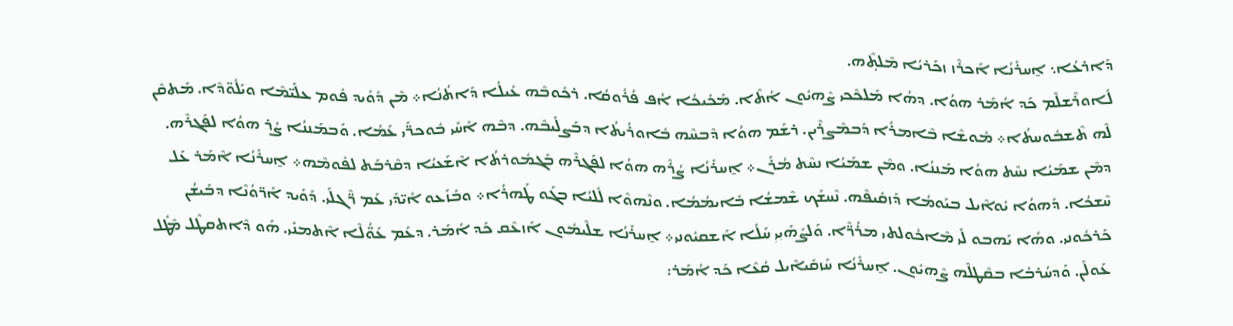ܕܰܐܪܥܳܐ܆ ܐ̱ܚܪܺܢܳܐ ܐܰܟܪܶܙ ܙܟܰܪܝܳܐ ܡܶܠܬ̥ܶܗ.
ܠܽܐܘܪܶܫܠܶܡ ܟܰܕ ܐܳܡܰܪ ܗܘܳܐ. ܕܗܳܐ ܡܰܠܟܶܟܝ ܨܶܗܝܽܘܢ ܐܳܬܶܐ. ܡܰܟܺܝܟܳܐ ܐܳܦ ܦܳܪܽܘܩܳܐ. ܪܟܽܘܒܶܗ ܥܺܝܠܳܐ ܕܰܐܬܳܢܳܐ܀ ܡܶܢ ܕܰܘܺܝܕ ܦܽܘܡ ܥܠܰܝ̈ܡܶܐ ܘܝܰܠܽܘ̈ܕܶܐ. ܡܰܬܩܶܢ ܠܶܗ ܬܶܫܒܽܘܚܬܳܐ܀ ܡܽܘܫܶܐ ܒܶܐܡܪܳܐ ܕܰܒܡܶܨܪܶܝܢ. ܪܫܰܡ ܗܘܳܐ ܕܶܒܚܶܗ ܒܽܐܘܪܳܝܬܳܐ ܕܒܰܨܠܺܝܒܶܗ. ܕܒܶܗ ܐܰܚܺܝ ܒܽܘܟܪ̈ܰܝ ܥܰܡܳܐ. ܘܰܒܡܰܢܢܳܐ ܨܳܪ ܗܘܳܐ ܠܦܰܓܪܶܗ. ܕܡܶܢ ܫܡܰܝܳܐ ܢܚܶܬ ܗܘܳܐ ܡܰܢܢܳܐ. ܘܡܶܢ ܫܡܰܝܳܐ ܢܚܶܬ ܡܳܪܰܢ܀ ܐ̱ܚܪܺܢܳܐ ܨܳܪܶܗ ܗܘܳܐ ܠܦܰܓܪܶܗ ܒܰܓܡܽܘܪܬܳܐ ܐܶܫܰܥܝܳܐ ܕܩܶܪܒܰܬ ܠܦܽܘܡܶܗ܀ ܐ̱ܚܪܺܢܳܐ ܐܶܡܰܪ ܥܰܠ ܚܶܫܟܳܐ. ܕܰܗܘܳܐ ܝܽܘܐܶܝܠ ܒܝܰܘܡܳܐ ܕܰܙܩܺܝܦܶܗ. ܢܶܚܫܰܟ ܫܶܡܫܳܐ ܒܺܐܝܡܳܡܳܐ. ܘܢܶܗܘܶܐ ܠܺܠܝܳܐ ܒܓܰܘ ܛܰܗܪܳܐ܀ ܘܒܰܙܰܥܘ ܐܺܝ̈ܕܰܝ ܥܰܡ ܪ̈ܶܓܠܰܝ. ܕܰܘܺܝܕ ܐܰܪ̈ܘܳܢܶܐ ܕܒܰܝܫܳܢ ܟܰܪܟܽܘܢܝ. ܘܗܳܐ ܝܰܗܒܘ ܠܺܝ ܡܶܐܟܽܘܠܬܝ ܡܪܳܪ̈ܶܐ. ܘܰܠܨܰܗܺܝܼܝܼ ܚܰܠܳܐ ܐܰܫܩܝܽܘܢܝ܀ ܐ̱ܚܪܺܢܳܐ ܫܠܶܝܡܽܘܢ ܐܰܙܥܶܩ ܟܰܕ ܐܳܡܰܪ. ܕܥܰܡ ܥܰܘ̈ܳܠܶܐ ܐܶܬܡܢܺܝ. ܗܰܘ ܕܶܐܬܩܛܶܠ ܡܶܛܽܠ ܥܰܘܠܰܢ. ܘܰܕܚܳܪܒܳܐ ܒܩܶܛܠܶܗ ܨܶܗܝܽܘܢ. ܐ̱ܚܪܺܢܳܐ ܚܰܙܩܺܝܐܶܝܠ ܩܳܥܶܐ ܟܰܕ ܐܳܡܰܪ: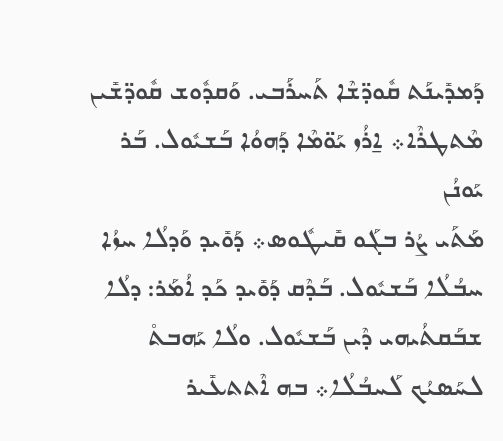ܕܰܡܕܺܝܢܰܬ ܩܽܘܕ̈ܫܶܐ ܬܰܚܪܰܒܝ. ܘܰܩܕܽܘܫ ܩܽܘܕ̈ܫܺܝܢ ܡܶܬܛܪܶܐ܀ ܐ̱ܪܳܙ ܝܰܘ̈ܡܶܐ ܕܰܗܘܳܐ ܒܰܫܝܽܘܠ. ܒܰܪ ܝܰܘܢܳܢ
ܡܰܬܰܝ ܨܳܪ ܒܓܰܘ ܩܺܝܛܽܘܣ܀ ܕܰܘܺܝܕ ܘܰܕܠܳܐ ܚܙܳܐ ܚܒܳܠܳܐ ܒܰܫܝܽܘܠ. ܒܰܕܶܩ ܕܰܘܺܝܕ ܟܰܕ ܐܳܡܰܪ: ܕܠܳܐ ܫܒܰܩܬܳܝܗܝ ܕܶܝܢ ܒܰܫܝܽܘܠ. ܘܠܳܐ ܝܰܗܒܬ̊ ܠܚܰܣܝܳܟ ܠܰܚܒܳܠܳܐ܀ ܒܗ ܐܶܬܬܥܺܝܪ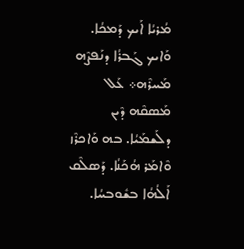ܡܳܪܝܳܐ ܐܰܝܟ ܕܰܡܟܳܐ. ܘܰܐܝܟ ܓܰܒܪܳܐ ܕܢܰܦܨܶܗ ܡܰܚܪܶܗ܀ ܥܰܠ ܡܰܣܩܶܗ ܕܶܝܢ ܕܠܰܫܡܰܝܳܐ. ܒܗ ܘܰܐܟܪܶܙ ܘܶܐܡܰܪ ܗܳܟܰܢܳܐ. ܕܰܣܠܶܩ ܐܰܠܳܗܳܐ ܒܫܽܘܒܚܳܐ.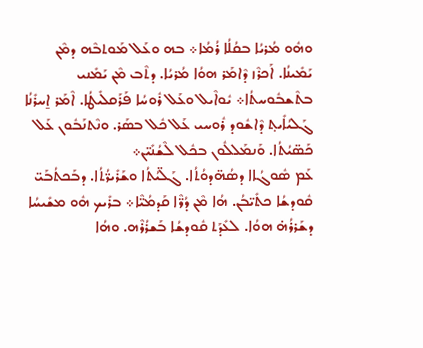ܘܗܽܘ ܡܳܪܝܳܐ ܒܩܳܠܳܐ ܪܳܡܳܐ܀ ܒܗ ܘܥܰܠ ܡܰܘܬܒܶܗ ܕܡܶܢ ܝܰܡܺܝܢܳܐ. ܐܰܟܪܶܙ ܕܶܐܡܰܪ ܗܘܳܐ ܡܳܪܝܳܐ. ܕܬܶܒ ܡܶܢ ܝܰܡܺܢܝ ܒܬܶܫܒܽܘܚܬܳܐ܀ ܝܽܘܐܶܝܠ ܘܥܰܠ ܪܽܘܚܳܐ ܦܰܪܰܩܠܺܝܛܳܐ. ܐܶܡܰܪ ܐ̱ܚܪܺܢܳܐ ܓܰܠܝܳܐܺܝܬ̥ ܕܶܐܫܽܘܕ ܪܽܘܚܝ ܥܰܠ ܟܽܠ ܒܣܰܪ. ܘܢܶܬܢܰܒܽܘܢ ܥܰܠ ܟܰܣ̈ܝܳܬܳܐ. ܘܰܢܡܰܠܠܽܘܢ ܒܟܽܠ ܠܶܫܳܢܺܝ̈ܢ܀
ܥܰܡ ܣܽܘܓܳܐܐ ܕܣܳܗ̈ܕܘܳܬܳܐ. ܓܰܠ̈ܝܳܬܳܐ ܘܫܰܪܺܝܪ̈ܳܬܳܐ. ܕܒܰܟܬܳܒܰܝ̈ ܩܽܘܕܫܳܐ ܟܬܺܝ̈ܒܳܢ. ܗܳܐ ܡܶܢ ܕܳܪ̈ܶܐ ܩܰܕܡܳܝ̈ܶܐ܀ ܒܪܺܝܟ ܗܽܘ ܡܫܺܝܚܳܐ ܕܫܰܪܪܳܗ̇ ܗܘܳܐ. ܠܥܺܕܰܬ ܩܽܘܕܫܳܐ ܒܰܫܪܳܪܶܗ. ܘܗܳܐ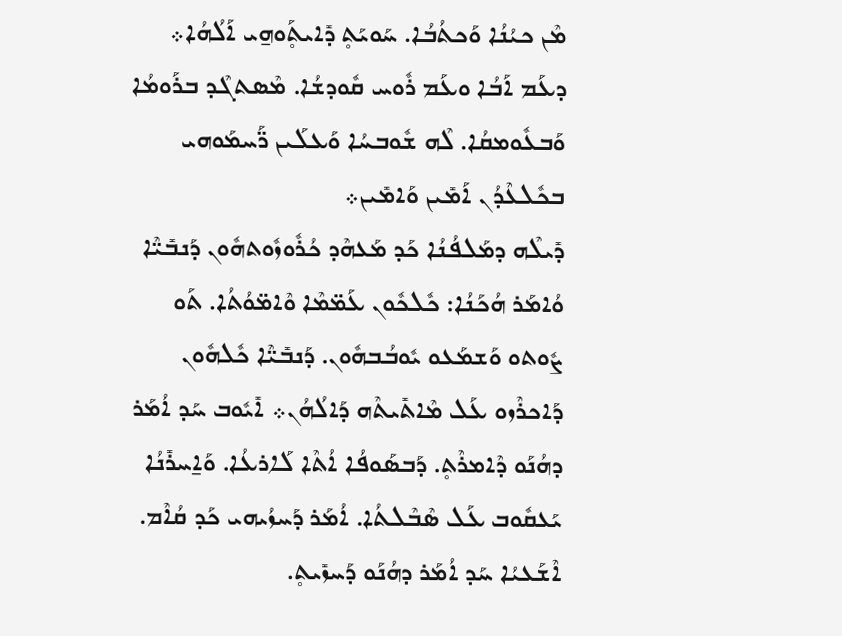ܡܶܢ ܟܝܳܢܳܐ ܘܰܟܬܳܒܳܐ. ܚܰܘܝܰܬ̥ ܕܺܐܝܬ̥ܰܘܗ̱ܝ ܐܰܠܳܗܳܐ܀ ܕܥܰܡ ܐܰܒܳܐ ܘܥܰܡ ܪܽܘܚ ܩܽܘܕܫܳܐ. ܡܶܣܬܓܶܕ ܒܪܰܘܡܳܐ
ܘܰܒܥܽܘܡܩܳܐ. ܠܶܗ ܫܽܘܒܚܳܐ ܘܰܥܠܰܝܢ ܪ̈ܰܚܡܰܘܗܝ ܒܟܽܠܥܶܕܳܢ ܐܰܡܺܝܢ ܘܰܐܡܺܝܢ܀
ܕܺܝܠܶܗ ܕܡܰܠܦܳܢܳܐ ܟܰܕ ܡܰܥܗܶܕ ܟܳܪܽܘܙܽܘܬܗܽܘܢ ܕܰܢܒܺܝ̈ܶܐ ܘܳܐܡܰܪ ܗܳܟܰܢܳܐ: ܟܽܠܟܽܘܢ ܥܰܡ̈ܡܶܐ ܘܶܐܡ̈ܘܳܬܳܐ. ܬܰܘ ܨܽܘܬܘ ܘܰܫܡܰܥܘ ܝܽܘܒܳܒܗܽܘܢ. ܕܰܢܒܺܝ̈ܶܐ ܟܽܠܗܽܘܢ ܕܰܐܟܪܶܙܘ ܥܰܠ ܡܶܐܬܺܝܬܶܗ ܕܰܐܠܳܗܳܢ܀ ܐܺܝܽܘܒ ܚܰܕ ܐܳܡܰܪ ܕܗܳܢܰܘ ܕܶܐܡܪܶܬ̥. ܕܰܒܣܰܘܦܳܐ ܐܳܬܶܐ ܠܰܐܪܥܳܐ. ܘܰܐ̱ܚܪܺܢܳܐ ܝܰܥܩܽܘܒ ܥܰܠ ܣܶܒܶܠܬܳܐ. ܐܳܡܰܪ ܕܰܚܙܳܝܗܝ ܟܰܕ ܩܳܐܶܡ. ܐܶܫܰܥܝܳܐ ܚܰܕ ܐܳܡܰܪ ܕܗܳܢܰܘ ܕܰܚܙܺܝܬ̥.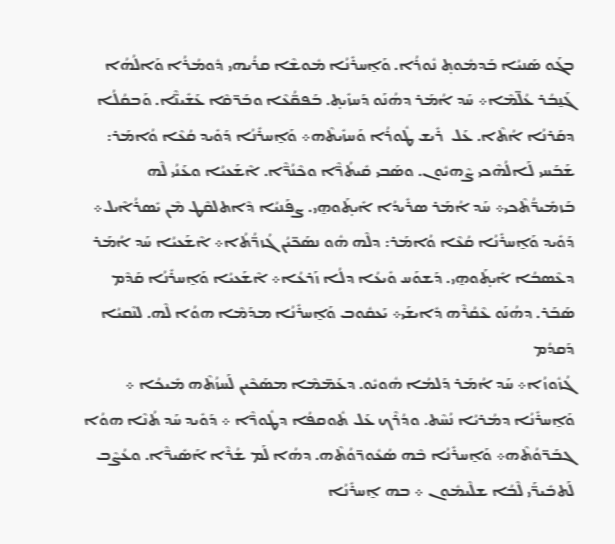ܒܓܰܘ ܣܰܢܝܳܐ ܒܰܕܡܽܘܬ̥ ܢܽܘܪܳܐ. ܘܰܐ̱ܚܪܺܢܳܐ ܡܽܘܫܶܐ ܩܪܳܝܗܝ ܕܽܘܡܳܪܳܐ ܘܰܐܠܳܗܳܐ ܓܰܢ̱ܒܳܪ ܥܳܠ̈ܡܶܐ܀ ܚܰܕ ܐܳܡܰܪ ܕܗܳܢܰܘ ܕܰܚܙܺܝܬ̥. ܒܰܦܩ̈ܳܥܶܐ ܘܒܰܪ̈ܩܶܐ ܥܰܫܺܝܢ̈ܶܐ. ܘܰܒܩܳܠܳܐ ܕܩܰܪܢܳܐ ܐܳܬܶܐ. ܥܰܠ  ܪܺܝܫ ܛܽܘܪܳܐ ܘܰܚܙܺܝܬܶܗ܀ ܘܰܐ̱ܚܪܺܢܳܐ ܕܰܘܺܝܕ ܩܳܥܶܐ ܘܳܐܡܰܪ: ܫܰܒܰܚܝ ܠܰܐܠܳܗܶܟܝ ܨܶܗܝܽܘܢ. ܘܣܰܒܝ ܩܺܝܬܳܪ̈ܶܐ ܘܟܶܢܳܪ̈ܶܐ. ܐܶܫܰܥܝܳܐ ܘܥܰܢܳܝ ܠܶܗ ܒܰܙܡܺܝܪ̈ܳܬܶܟܝ܀ ܚܰܕ ܐܳܡܰܪ ܣܪܺܝܕܳܐ ܐܺܝܬ̥ܰܘܗ̱ܝ. ܨܦܰܢܝܳܐ ܕܶܐܬܠܩܶܛ ܡܶܢ ܝܺܣܪܳܐܶܝܠ܀ ܕܰܘܺܝܕ ܘܰܐ̱ܚܪܺܢܳܐ ܩܳܥܶܐ ܘܳܐܡܰܪ: ܕܠܶܗ ܗܽܘ ܢܣܰܟ̈ܝܳܢ ܓܳܙܪ̈ܳܬܳܐ܀ ܐܶܫܰܥܝܳܐ ܚܰܕ ܐܳܡܰܪ ܕܥܶܣܒܳܐ ܐܺܝܬ̥ܰܘܗ̱ܝ. ܕܰܫܘܰܚ ܘܺܝܥܳܐ ܕܠܳܐ ܙܰܪܥܳܐ܀ ܐܶܫܰܥܝܳܐ ܘܰܐ̱ܚܪܺܢܳܐ ܩܰܕܶܡ ܣܰܒܰܪ. ܕܗܳܢܰܘ ܥܶܩܳܪܶܗ ܕܺܐܝܫܰܝ܀ ܝܰܥܩܽܘܒ ܘܰܐ̱ܚܪܺܢܳܐ ܡܕܰܡܶܐ ܗܘܳܐ ܠܶܗ. ܠܢܶܩܝܳܐ ܕܰܩܕܳܡ
ܓܳܙܽܘܙܳܐ܀ ܚܰܕ ܐܳܡܰܪ ܕܰܠܡܳܐ ܗܽܘܝܽܘ. ܕܥܰܡ̈ܡܶܐ ܡܣܰܟܶܝܢ ܠܰܚܙܳܬܶܗ ܡܺܝܟܳܐ ܀ ܘܰܐ̱ܚܪܺܢܳܐ ܕܡܳܪܝܳܐ ܢܳܚܶܬ. ܘܕܳܪܶܟ ܥܰܠ ܬܽܘܩܦܳܐ ܕܛܽܘܪ̈ܶܐ ܀ ܕܰܘܺܝܕ ܚܰܕ ܬܳܢܶܐ ܗܘܳܐ ܓܒܰܪ̈ܘܳܬܶܗ܀ ܘܰܐ̱ܚܪܺܢܳܐ ܒܶܗ ܣܳܥܽܘܪ̈ܘܳܬܶܗ. ܕܗܳܐ ܠܰܡ ܫܳܪܶܐ ܐܰܣܺܝܪ̈ܶܐ. ܘܥܳܨܶܒ ܠܰܬܒܺܝܪ̈ܰܝ ܠܶܒܳܐ ܫܠܶܝܡܽܘܢ ܀ ܒܗ ܐ̱ܚܪܺܢܳܐ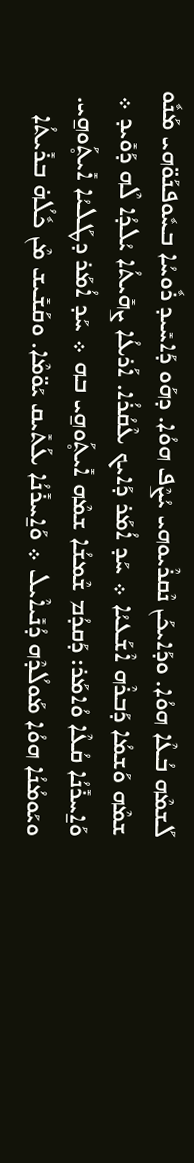ܠܰܫܡܶܗ ܒܳܥܶܐ ܗܘܳܐ. ܘܕܰܐܝܟܰܢ ܢܶܩܪܶܝܘܗܝ ܝܳܨܶܦ ܗܘܳܐ. ܕܗܰܘ ܕܰܐܚܺܝܕ ܪܽܘܚܳܐ ܒܚܽܘܦܢܰܘ̈ܗܝ ܡܰܢܽܘ ܫܡܶܗ ܘܰܫܡܳܐ ܕܰܒܪܶܗ ܐܶܫܰܥܝܳܐ ܀ ܚܰܕ ܐܳܡܰܪ ܕܰܐܝܟ ܥܶܩܳܪܳܐ. ܐܰܪܥܳܐ ܨܗܺܝܬܳܐ ܝܳܠܕܳܐ ܠܶܗ ܕܰܘܺܝܕ ܀ ܘܰܐ̱ܚܪܺܢܳܐ ܩܳܥܶܐ ܘܳܐܡܰܪ: ܕܰܩܕܳܡ ܫܶܡܫܳܐ ܫܡܶܗ ܐܺܝܬ̥ܰܘܗ̱ܝ ܒܗ ܀ ܚܰܕ ܐܳܡܰܪ ܕܛܰܠܝܳܐ ܐܺܝܬ̥ܰܘܗ̱ܝ. ܘܝܰܘܡܳܢܳܐ ܗܘܳܐ ܡܰܘܠܳܕܶܗ ܕܳܢܺܝܐܶܝܠ ܀ ܘܰܐ̱ܚܪܺܢܳܐ ܥܰܬܺܝܩ ܝܰܘ̈ܡܶܐ. ܘܩܰܫܺܝܫ ܡܶܢ ܟܽܠܳܗ̇ ܒܪܺܝܬܳܐ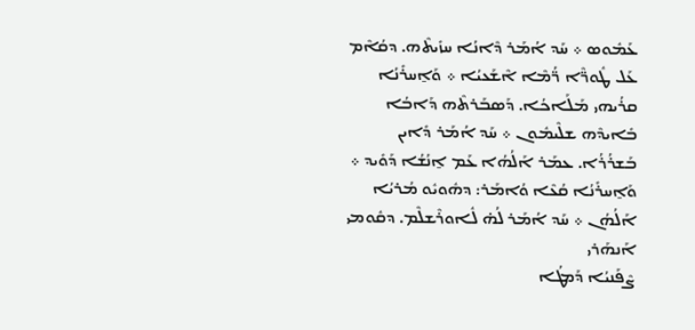ܥܰܡܽܘܣ ܀ ܚܰܕ ܐܳܡܰܪ ܕܶܐܢܳܐ ܚܙܺܝܬܶܗ. ܕܩܳܐܶܡ ܥܰܠ ܛܽܘܪ̈ܶܐ ܪ̈ܳܡܶܐ ܐܶܫܰܥܝܳܐ ܀ ܘܰܐ̱ܚܪܺܢܳܐ ܩܪܳܝܗܝ ܡܰܠܰܐܟܳܐ. ܕܰܣܒܰܪܬܶܗ ܕܰܐܒܳܐ ܒܺܐܝܕܶܗ ܫܠܶܝܡܽܘܢ ܀ ܚܰܕ ܐܳܡܰܪ ܕܺܐܝܢ ܒܰܫܪܳܪܳܐ. ܥܡܰܪ ܐܰܠܳܗܳܐ ܥܰܡ ܐ̱ܢܳܫܳܐ ܕܰܘܺܝܕ ܀ ܘܰܐ̱ܚܪܺܢܳܐ ܩܳܥܶܐ ܘܳܐܡܰܪ: ܕܗܽܘܝܽܘ ܡܳܪܝܳܐ ܐܰܠܳܗܳܢ ܀ ܚܰܕ ܐܳܡܰܪ ܠܳܗ̇ ܠܽܐܘܪܶܫܠܶܡ. ܕܩܽܘܡܝ ܐܰܢܗܰܪܝ
ܨܶܦܰܢܝܳܐ ܕܰܡܛܳܐ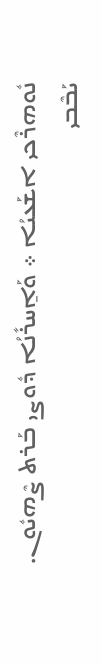ܢܽܘܗܪܶܟܝ ܐܫܰܥܝܳܐ ܀ ܘܰܐ̱ܚܪܺܢܳܐ ܕܽܘܨܝ ܒܰܪܬ ܨܶܗܝܽܘܢ. ܝܰܒܶܒܝ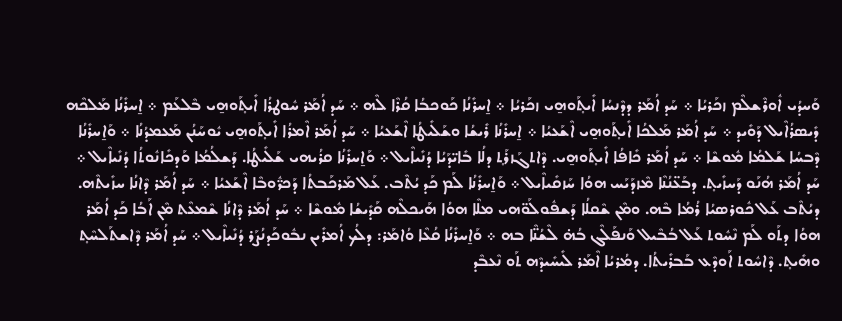ܘܰܚܕܳܝ ܐܽܘܪܶܫܠܶܡ ܙܟܰܪܝܳܐ ܀ ܚܰܕ ܐܳܡܰܪ ܕܕܶܢܚܳܐ ܐܺܝܬ̥ܰܘܗ̱ܝ ܙܟܰܪܝܳܐ ܀ ܐ̱ܚܪܺܢܳܐ ܟܰܘܟܒܳܐ ܩܳܪܶܐ ܠܶܗ ܀ ܚܰܕ ܐܳܡܰܪ ܚܽܘܛܪܳܐ ܐܺܝܬ̥ܰܘܗ̱ܝ ܒܶܠܥܰܡ ܀ ܐ̱ܚܪܺܢܳܐ ܡܰܠܟܶܗ ܕܺܝܣܪܳܐܶܝܠ ܕܰܘܺܝܕ ܀ ܚܰܕ ܐܳܡܰܪ ܡܰܠܟܳܐ ܐܺܝܬ̥ܰܘܗ̱ܝ ܐܶܫܰܥܝܳܐ ܀ ܐ̱ܚܪܺܢܳܐ ܪܺܝܫܳܐ ܘܫܰܠܺܝܛܳܐ ܐܶܫܰܥܝܳܐ ܀ ܚܰܕ ܐܳܡܰܪ ܐܶܡܪܳܐ ܐܺܝܬ̥ܰܘܗ̱ܝ ܝܽܘܚܰܢܳܢ ܡܰܥܡܕܳܢܳܐ ܀ ܘܰܐ̱ܚܪܺܢܳܐ ܕܶܒܚܳܐ ܫܰܠܡܳܐ ܡܽܘܫܶܐ ܀ ܚܰܕ ܐܳܡܰܪ ܟܺܐܦܳܐ ܐܺܝܬ̥ܰܘܗ̱ܝ. ܕܶܐܬܓܰܙܪܰܬ̥ ܕܠܳܐ ܒܺܐܝ̈ܕܰܝܳܐ ܕܳܢܺܝܐܶܝܠ ܀ ܘܰܐ̱ܚܪܺܢܳܐ ܩܪܳܝܗܝ ܫܰܠܺܝܛܳܐ. ܕܰܫܠܳܡܳܐ ܘܰܕܟܺܐܢܽܘܬܳܐ ܕܳܢܺܝܐܶܝܠ ܀ ܚܰܕ ܐܳܡܰܪ ܗܳܢܰܘ ܕܰܚܙܺܝܬ̥. ܕܒܰܥ̈ܢܳܢܶܐ ܡܶܙܕܰܝܰܚ ܗܘܳܐ ܚܰܙܩܺܝܐܶܝܠ ܀ ܘܰܐ̱ܚܪܺܢܳܐ ܠܰܡ ܟܰܕ ܝܳܬܶܒ. ܥܰܠ ܡܰܪܟܰܒܬܳܐ ܕܰܟܪ̈ܽܘܒܶܐ ܐܶܫܰܥܝܳܐ ܀ ܚܰܕ ܐܳܡܰܪ ܕܶܐܢܳܐ ܚܙܺܝܬܶܗ. ܕܝܳܬܶܒ ܥܰܠ ܟܽܘܪܣܝܳܐ ܪܳܡܳܐ ܒܶܗ. ܘܡܶܢ ܫܶܩܠܳܐ ܕܰܫܦܽܘܠܰܘ̈ܗܝ ܡܠܶܐ ܗܘܳܐ ܗܰܝܟܠܶܗ ܩܰܕܺܝܫܳܐ ܡܽܘܫܶܐ ܀ ܚܰܕ ܐܳܡܰܪ ܕܶܐܢܳܐ ܫܶܡܥܶܬ ܡܶܢ ܐܰܒܳܐ ܟܰܕ ܐܳܡܰܪ ܗܘܳܐ ܕܬܰܘ ܠܰܡ ܢܶܚܽܘܬ ܥܰܠ ܒܳܒܶܝܠ ܘܰܢܦܰܠܶܓ ܒܳܗ̇ ܠܶܫܳܢ̈ܶܐ ܒܗ ܀ ܘܰܐ̱ܚܪܺܢܳܐ ܩܳܥܶܐ ܘܳܐܡܰܪ: ܕܠܳܟ ܐܳܡܪܺܝܢ ܢܒܽܘܟܰܕܢܳܨܰܪ ܕܳܢܺܝܐܶܝܠ ܀ ܚܰܕ ܐܳܡܰܪ ܕܶܐܫܬܰܠܚܶܬ̥ ܘܗܺܝܬ̥. ܕܶܐܚܽܘܬ ܐܰܘܕܶܥ ܒܰܒܪܺܝܬܳܐ. ܕܡܳܪܝܳܐ ܐܶܡܰܪ ܠܺܝܚܺܝܕܶܗ ܬܰܘ ܢܶܥܒܶܕ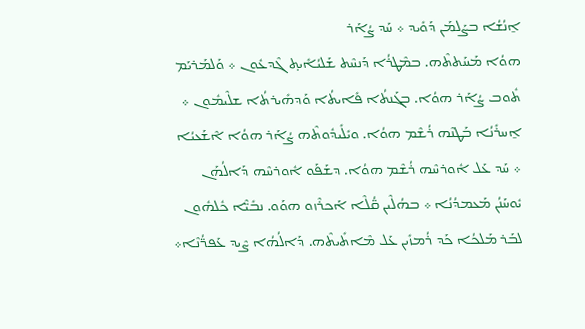ܐ̱ܢܳܫܳܐ ܒܨܰܠܡܰܢ ܕܰܘܺܝܕ ܀ ܚܰܕ ܨܳܐܰܪ
ܗܘܳܐ ܡܰܚܰܬܬܶܗ. ܒܡܶܛܪܳܐ ܕܰܢܚܶܬ ܫܰܠܝܳܐܺܝܬ̥ ܓܶܕܥܽܘܢ ܀ ܘܰܠܡܰܪܝܰܡ ܬܽܘܒ ܨܳܐܰܪ ܗܘܳܐ. ܒܓܰܢܬܳܐ ܦܺܐܝܬܳܐ ܘܰܕܗܺܝܪܬܳܐ ܫܠܶܝܡܽܘܢ ܀ ܐ̱ܚܪܺܢܳܐ ܒܰܛܢܶܗ ܪܳܫܶܡ ܗܘܳܐ. ܘܝܺܠܺܝܕܽܘܬܶܗ ܨܳܐܰܪ ܗܘܳܐ ܐܶܫܰܥܝܳܐ ܀ ܚܰܕ ܥܰܠ ܐܽܘܪܚܶܗ ܪܳܫܶܡ ܗܘܳܐ. ܕܫܰܦܰܘ ܐܽܘܪܚܶܗ ܕܰܐܠܳܗܰܢ ܝܽܘܚܰܢܳܢ ܡܰܥܡܕܳܢܳܐ ܀ ܒܗܳܠܶܝܢ ܩ̈ܳܠܶܐ ܐܰܟܪܶܙܘ ܗܘܰܘ. ܢܒܺܝ̈ܶܐ ܟܽܠܗܽܘܢ ܠܒܰܪ ܡܰܠܟܳܐ ܟܰܕ ܪܳܡܙܺܝܢ ܥܰܠ ܡܶܐܬܺܝܬܶܗ. ܕܰܐܠܳܗܳܐ ܨܶܝܕ ܥܰܦܪ̈ܳܢܶܐ܀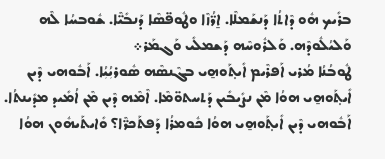ܒܪܺܝܟ ܗܽܘ ܕܶܐܬܳܐ ܕܰܢܫܰܡܠܶܐ. ܐ̱ܪ̈ܳܙܶܐ ܘܛܽܘܦ̈ܣܶܐ ܕܰܢܒܺܝ̈ܶܐ. ܫܽܘܒܚܳܐ ܠܶܗ ܘܰܠܝܳܠܽܘܕܶܗ. ܘܰܠܪܽܘܚܶܗ ܕܰܫܡܠܺܝ ܘܰܓܡܰܪ܀
ܛܽܘܒܳܢܳܐ ܡܳܪܝ ܐܰܦܪܶܝܡ ܐܺܝܬ̥ܰܘܗ̱ܝ ܒܓܶܢܣܶܗ ܣܽܘܪܝܼܳܝܼܳܐ. ܐܰܒܽܘܗܝ ܕܶܝܢ ܐܺܝܬ̥ܰܘܗ̱ܝ ܗܘܳܐ ܡܶܢ ܢܨܺܝܒܺܝܢ ܕܰܬܚܬܘ̈ܡܶܐ. ܐܶܡܶܗ ܕܶܝܢ ܡܶܢ ܐܳܡܺܝܕ ܡܕܺܝܢܬܳܐ. ܐܰܒܽܘܗܝ ܕܶܝܢ ܐܺܝܬ̥ܰܘܗ̱ܝ ܗܘܳܐ ܟܽܘܡܪܳܐ ܕܰܦܬܰܟܪ̈ܶܐ؟ ܘܺܐܝܬܰܝܗܽܘܢ ܗܘܳܐ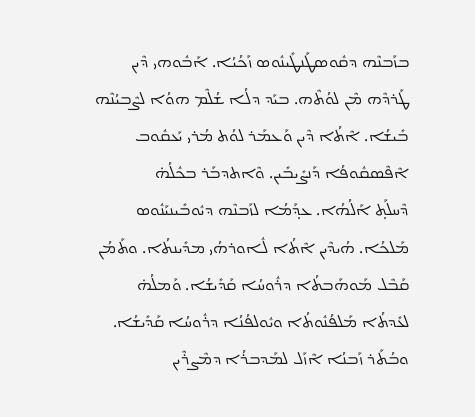ܒܙܰܒܢܶܗ ܕܩܽܘܣܛܰܢܛܺܝܢܽܘܣ ܙܰܟܳܝܳܐ. ܐܰܒܽܘܗܝ ܕܶܝܢ ܛܰܪܕܶܗ ܡܶܢ ܠܘܳܬܶܗ. ܒܝܰܕ ܕܠܳܐ ܫܳܠܶܡ ܗܘܳܐ ܠܨܶܒܝܳܢܶܗ ܒܺܝܫܳܐ. ܐܶܬܳܐ ܕܶܝܢ ܘܰܥܡܰܪ ܠܘܳܬ ܡܳܪܝ ܝܰܥܩܽܘܒ ܐܶܦܶܣܩܽܘܦܳܐ ܕܰܢܨܺܝܒܺܝܢ. ܘܶܐܬܕܒܰܪ ܒܟܽܠܳܗ̇
ܕܶܚܠܰܬ̥ ܐܰܠܳܗܳܐ. ܥܕ̥ܰܡܳܐ ܠܙܰܒܢܶܗ ܕܝܽܘܒܺܝܢܝܰܢܽܘܣ ܡܰܠܟܳܐ. ܗܳܝܕܶܝܢ ܐܶܬܳܐ ܠܽܐܘܪܗܳܝ ܡܕܺܝܢܬܳܐ. ܘܬܰܡܳܢ ܩܰܒܶܠ ܡܰܘܗܰܒܬܳܐ ܕܪܽܘܚܳܐ ܩܰܕܺܝܫܳܐ. ܘܰܡܠܳܗ̇ ܠܥܺܕܬܳܐ ܡܰܠܦܳܢܽܘܬܳܐ ܘܝܽܘܠܦܳܢܳܐ ܕܪܽܘܚܳܐ ܩܰܕܺܝܫܳܐ. ܘܒܳܬܰܪ ܙܰܒܢܳܐ ܐܶܙܰܠ ܠܡܰܕܒܪܳܐ ܕܡܶܨܪܶܝܢ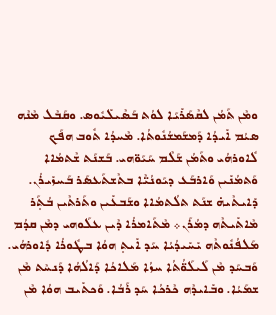ܘܡܶܢ ܬܰܡܳܢ ܠܩܶܣܰܪܺܝܰܐ ܠܘܳܬ ܒܰܣܶܝܠܺܝܽܘܣ. ܘܩܰܒܶܠ ܡܶܢܶܗ ܣܝܳܡ ܐܺܝܕܳܐ ܕܰܡܫܰܡܫܳܢܽܘܬܳܐ. ܡܶܚܕܳܐ ܬܽܘܒ ܗܦܰܟ ܠܽܐܘܪܗܳܝ ܘܬܰܡܳܢ ܫܰܠܶܡ ܚܰܝܰܘ̈ܗܝ. ܒܰܫܢܰܬ ܫܶܬܡܳܐܐ ܘܰܬܡܳܢܺܝܢ ܘܰܐܪܒܰܥ ܕܝܰܘܢܳܝ̈ܶܐ ܒܬܶܫܬܰܥܣܰܪ ܒܰܚܙܺܝܪܳܢ. ܕܺܐܝܬܶܝܗ̇ ܫܢܰܬ ܬܠܳܬܡܳܐܐ ܘܫܰܒܥܺܝܢ ܘܬܰܪܬܶܝܢ ܒܳܬ̥ܰܪ ܡܶܐܬܺܝܬܶܗ ܕܡܳܪܰܢ܀ ܡܶܬܰܐܡܪܳܐ ܕܶܝܢ ܥܠܰܘܗܝ ܕܡܶܢ ܩܕܳܡ ܡܰܠܦܳܢܽܘܬܶܗ ܝܺܚܺܝܕܳܝܳܐ ܚܰܕ ܐܺܝܬ̥ ܗܘܳܐ ܒܛܽܘܪܳܐ ܕܽܐܘܪܗܳܝ. ܘܰܒܚܰܕ ܡܶܢ ܠܰܝܠܰܘ̈ܳܬܳܐ ܚܙܳܐ ܡܰܠܐܟܳܐ ܕܰܐܠܳܗܳܐ ܕܰܢܚܶܬ ܡܶܢ ܫܡܰܝܳܐ. ܘܒܺܐܝܕܶܗ ܟܶܪܟܳܐ ܚܰܕ ܪܰܒܳܐ. ܘܰܟܬܺܝܒ ܗܘܳܐ ܡܶܢ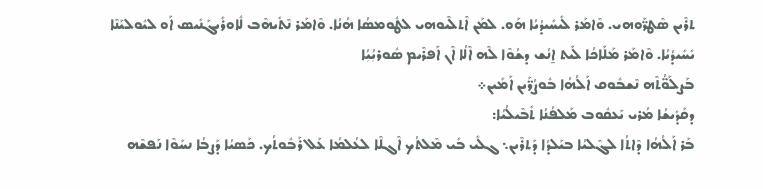ܬܪܶܝܢ ܣܶܛܪ̈ܰܘܗܝ. ܘܶܐܡܰܪ ܠܺܝܚܺܝܕܳܝܳܐ ܗܰܘ. ܠܡܰܢ ܐܶܬܠܶܝܘܗܝ ܠܛܽܘܡܣܳܐ ܗܳܢܳܐ. ܘܶܐܡܰܪ ܢܶܬܺܝܗܶܒ ܠܽܐܘܪܺܝܓܰܢܺܝܣ ܐܰܘ ܠܝܽܘܠܝܰܢܶܐ ܝܺܚܺܝܕܳܝܳܐ. ܘܶܐܡܰܪ ܡܰܠܰܐܟܳܐ ܠܰܝܬ ܐ̱ܢܳܫ ܕܫܳܘܶܐ ܠܶܗ ܐܶܠܳܐ ܐܶܢ ܐܰܦܪܶܝܡ ܣܽܘܪܝܼܳܝܼܳܐ
ܒܰܨܠܰܘ̈ܳܬܶܗ ܢܶܫܒܽܘܩ ܐܰܠܳܗܳܐ ܒܽܘܨܳܪ̈ܰܝܢ ܐܰܡܺܝܢ܀
ܕܩܰܕܺܝܫܳܐ ܡܳܪܝ ܝܰܥܩܽܘܒ ܡܰܠܦܳܢܳܐ ܬܺܒܶܝܠܳܝܳܐ:
ܒܰܪ ܐܰܠܳܗܳܐ ܕܶܐܬܳܐ ܠܓܶܠܝܳܐ ܒܝܰܠܕܳܐ ܕܰܬܪܶܝܢ܆ ܓܠܺܝ ܒܺܝ ܡܶܠܬܳܟ ܐܶܓܠܶܐ ܠܥܳܠܡܳܐ ܥܰܠ ܪܰܒܽܘܬܳܟ. ܟܰܣܝܳܐ ܕܰܨܒܳܐ ܢܚܰܘܶܐ ܢܰܦܫܶܗ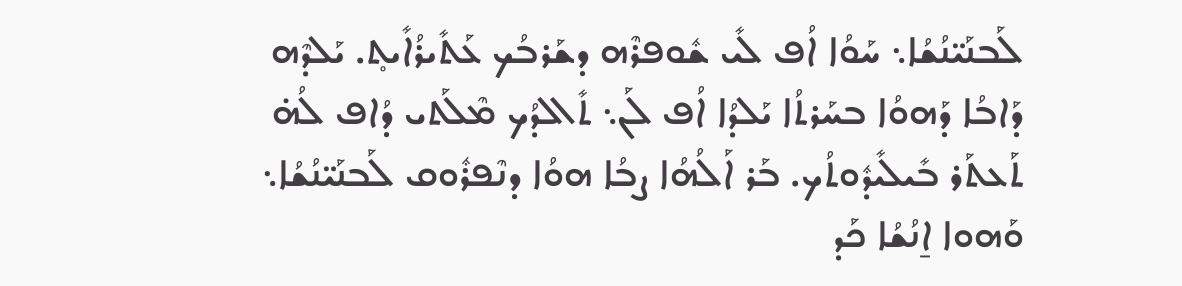ܠܰܒܢܰܝ̈ܢܳܫܳܐ܆ ܚܰܘܳܐ ܐܳܦ ܠܺܝ ܫܽܘܦܪܶܗ ܕܫܰܪܒܳܟ ܥܰܬܺܝܪܳܐܺܝܬ̥. ܝܰܠܕܶܗ ܕܰܐܒܳܐ ܕܰܗܘܳܐ ܒܚܰܪܬܳܐ ܝܰܠܕܳܐ ܐܳܦ ܠܰܢ܆ ܬܺܐܠܕܳܟ ܡܶܠܰܬܝ ܕܳܐܦ ܠܳܗ̇ ܬܰܥܬܰܪ ܒܺܝܠܺܝܕܽܘܬܳܟ. ܒܰܪ ܐܰܠܳܗܳܐ ܨܒܳܐ ܗܘܳܐ ܕܢܶܦܪܽܘܩ ܠܰܒܢܰܝ̈ܢܳܫܳܐ܆ ܘܰܗܘܐ ܐ̱ܢܳܫܳܐ ܟܰܕ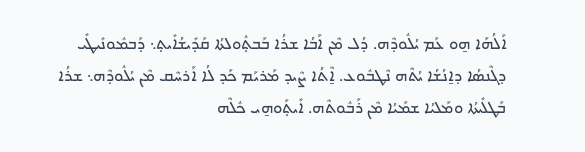ܐܰܠܳܗܰܐ ܗ̱ܘ ܥܰܡ ܝܳܠܽܘܕܶܗ. ܕܳܠ ܡܶܢ ܐܰܒܳܐ ܫܪܳܐ ܒܰܒܬ̥ܽܘܠܬܳܐ ܩܰܕܺܝܫܳܐܺܝܬ̥܆ ܕܰܒܡܽܘܢܺܝܛܺܝ ܕܓܶܢܣܳܐ ܕܐ̱ܢܳܫܳܐ ܝܳܬܶܗ ܢܶܛܒܽܘܥ. ܐ̱ܶܬܳܐ ܨܶܝܕ ܡܰܪܝܰܡ ܟܰܕ ܠܳܐ ܐܰܪܚܶܩ ܡܶܢ ܝܳܠܽܘܕܶܗ܆ ܫܪܳܐ ܒܰܛܠܺܝܬܳܐ ܘܡܰܠܝܳܐ ܫܡܰܝܳܐ ܡܶܢ ܪܰܒܽܘܬܶܗ. ܐܺܝܬ̥ܰܘܗ̱ܝ ܟܽܠܶܗ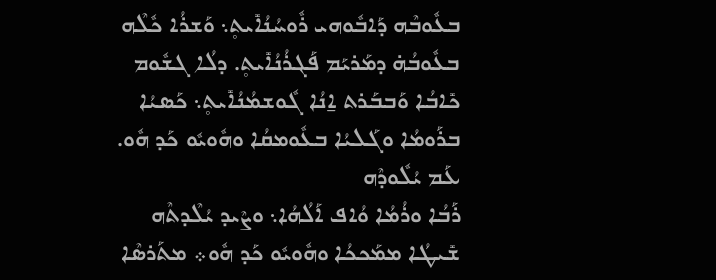ܒܥܽܘܒܶܗ ܕܰܐܒܽܘܗܝ ܪܽܘܚܳܢܳܐܺܝܬ̥܆ ܘܰܫܪܳܐ ܟܽܠܶܗ ܒܥܽܘܒܳܗ̇ ܕܡܰܪܝܰܡ ܦܰܓܪܳܢܳܐܺܝܬ̥. ܕܠܳܐ ܓܫܽܘܡ ܟܺܐܒܳܐ ܘܰܒܒܰܪܬ ܐ̱ܢܳܐ ܓܽܘܫܡܳܢܳܐܺܝܬ̥܆ ܟܰܣܝܳܐ ܒܪܰܘܡܳܐ ܘܓܰܠܝܳܐ ܒܥܽܘܡܩܳܐ ܘܗܽܘܝܽܘ ܟܰܕ ܗܽܘ. ܥܰܡ ܝܳܠܽܘܕܶܗ
ܪܰܒܳܐ ܘܪܳܡܳܐ ܘܳܐܦ ܐܰܠܳܗܳܐ܆ ܘܨܶܝܕ ܝܳܠܶܕܬܶܗ ܫܺܝܛܳܐ ܡܡܰܟܟܳܐ ܘܗܽܘܝܽܘ ܟܰܕ ܗܽܘ܀ ܡܬܰܪܣܶܐ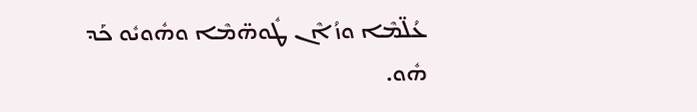ܥܳܠ̈ܡܶܐ ܘܙܳܐܶܢ ܛܽܘܗ̈ܡܶܐ ܘܗܽܘܝܽܘ ܟܰܕ ܗܽܘ.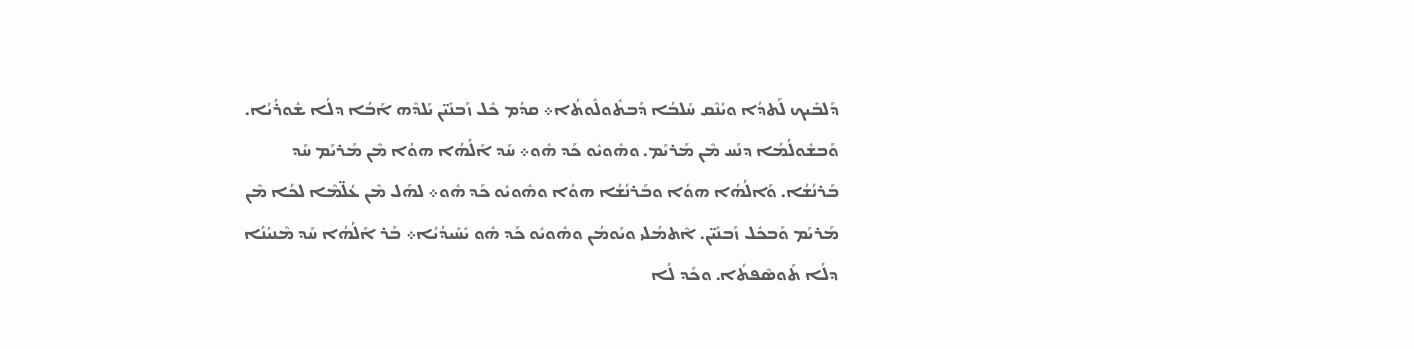ܕܰܠܒܺܝܟ ܠܰܬܕܳܐ ܘܝܳܢܶܩ ܚܰܠܒܳܐ ܕܰܒܬܽܘܠܽܘܬܳܐ܀ ܩܕܳܡ ܟܽܠ ܙܰܒܢܺܝ̈ܢ ܝܰܠܕܶܗ ܐܰܒܳܐ ܕܠܳܐ ܫܽܘܪܳܝܳܐ. ܘܰܒܫܽܘܠܳܡܳܐ ܕܢܰܚ ܡܶܢ ܡܰܪܝܰܡ. ܘܗܽܘܝܽܘ ܟܰܕ ܗܽܘ܀ ܚܰܕ ܐܰܠܳܗܳܐ ܗܘܳܐ ܡܶܢ ܡܰܪܝܰܡ ܚܰܕ ܒܰܪܢܳܫܳܐ. ܘܰܐܠܳܗܳܐ ܗܘܳܐ ܘܒܰܪܢܳܫܳܐ ܗܘܳܐ ܘܗܽܘܝܽܘ ܟܰܕ ܗܽܘ܀ ܠܗܰܠ ܡܶܢ ܥܳܠ̈ܡܶܐ ܠܟܳܐ ܡܶܢ ܡܰܪܝܰܡ ܘܰܒܟܽܠ ܙܰܒܢܺܝ̈ܢ. ܐܶܬܡܳܠܝ ܘܝܰܘܡܳܢ ܘܗܽܘܝܽܘ ܟܰܕ ܗܽܘ ܝܺܚܺܝܕܳܝܳܐ܀ ܒܰܪ ܐܰܠܳܗܳܐ ܚܰܕ ܡܶܢܝܳܢܳܐ ܕܠܳܐ ܬܰܘܣܶܦܬܳܐ. ܘܟܰܕ ܠܳܐ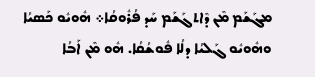ܡܓܰܫܰܡ ܡܶܢ ܕܶܐܬܓܰܫܰܡ ܚܰܕ ܦܳܪܽܘܩܳܐ܀ ܗܽܘܝܽܘ ܟܰܣܝܳܐ ܘܗܽܘܝܽܘ ܓܰܠܝܳܐ ܕܠܳܐ ܦܽܘܫܳܩܳܐ. ܗܽܘ ܡܶܢ ܐܰܒܳܐ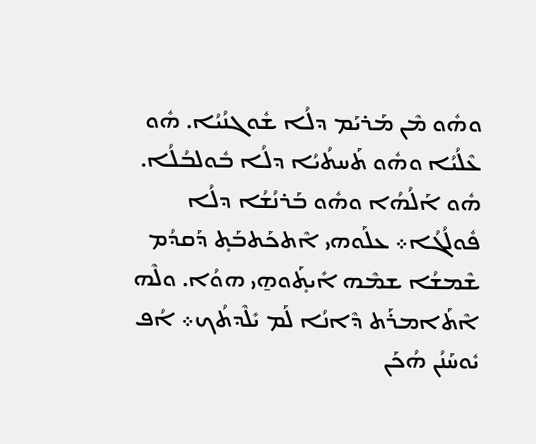ܘܗܽܘ ܡܶܢ ܡܰܪܝܰܡ ܕܠܳܐ ܫܽܘܓܢܳܝܳܐ. ܗܽܘ ܥܶܠܳܝܳܐ ܘܗܽܘ ܬܰܚܬܳܝܳܐ ܕܠܳܐ ܒܽܘܠܒܳܠܳܐ. ܗܽܘ ܐܰܠܳܗܳܐ ܘܗܽܘ ܒܰܪܢܳܫܳܐ ܕܠܳܐ ܦܽܘܠܳܓܳܐ܀ ܥܠܰܘܗܝ ܐܶܬܟܰܬܒܰܬ̥ ܕܰܩܕܳܡ ܫܶܡܫܳܐ ܫܡܶܗ ܐܺܝܬ̥ܰܘܗ̱ܝ ܗܘܳܐ. ܘܠܶܗ ܐܶܬܰܐܡܪܰܬ ܕܶܐܢܳܐ ܠܰܡ ܝܺܠܶܕܬܳܟ܀ ܐܳܦ ܝܽܘܚܰܢܳܢ ܗܳܟܰܢ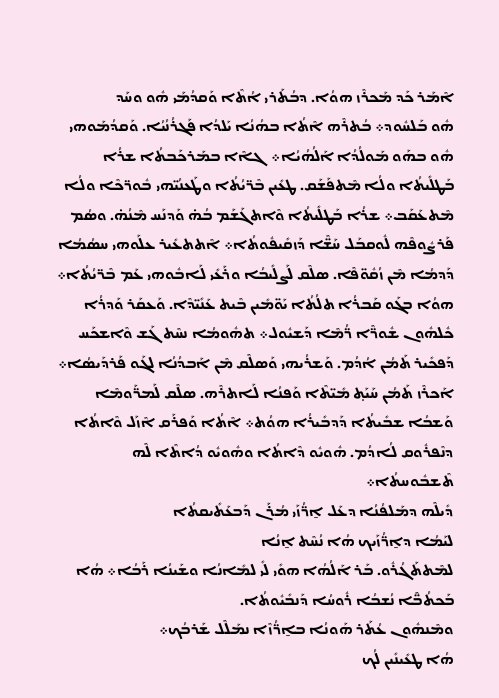ܐܶܡܰܪ ܟܰܕ ܡܰܟܪܶܙ ܗܘܳܐ. ܕܒܳܬܰܪܝ ܐܳܬܶܐ ܘܰܩܕܳܡܰܝ ܗܽܘ ܘܚܰܕ
ܗܽܘ ܒܰܠܚܽܘܕ܀ ܒܳܬܪܶܗ ܐܶܬܳܐ ܒܗܳܢܳܐ ܝܰܠܕܳܐ ܦܰܓܪܳܢܳܝܳܐ. ܘܰܩܕܳܡܰܘܗܝ ܗܽܘ ܒܗܰܘ ܡܰܘܠܳܕܳܐ ܐܰܠܳܗܳܝܳܐ܀  ܓܐܶܐ ܒܡܰܪܟܰܒܬܳܐ ܫܪܳܐ ܒܰܛܠܺܝܬܳܐ ܘܠܳܐ ܡܶܬܦܰܫܰܩ. ܛܥܺܝܢ ܒܶܪ̈ܝܳܬܳܐ ܘܛܰܥܢܳܝ̈ܗܝ ܒܽܘܪ̈ܟܶܐ ܘܠܳܐ ܡܶܬܥܰܩܰܒ܀ ܫܪܳܐ ܒܰܛܠܺܝܬܳܐ ܘܶܐܬܓܰܫܰܡ ܒܳܗ̇ ܘܰܕܢܰܚ ܡܶܢܳܗ̇. ܘܣܳܡ ܦܰܪܨܽܘܦܶܗ ܠܽܘܩܒܰܠ ܚܰܫ̈ܶܐ ܕܰܙܩܺܝܦܽܘܬܳܐ܀ ܐܶܬܬܥܺܝܪ ܥܠܰܘܗܝ ܚܣܳܡܳܐ ܕܰܕܡܳܐ ܡܶܢ ܙܳܩܽܘ̈ܦܶܐ. ܣܠܶܩ ܠܰܨܠܺܝܒܳܐ ܘܪܰܥܺܝ ܠܰܐܒܽܘܗܝ ܥܰܡ ܒܶܪ̈ܝܳܬܳܐ܀ ܗܘܳܐ ܒܓܰܘ ܩܰܒܪܳܐ ܬܠܳܬܳܐ ܝܰܘ̈ܡܺܝܢ ܒܶܝܬ ܥܰܢܺܝ̈ܕܶܐ. ܘܰܥܩܰܪ ܘܰܕܪܳܐ ܟܽܠܗܽܘܢ ܫܽܘܪ̈ܶܐ ܪ̈ܳܡܶܐ ܕܰܫܝܽܘܠ܀ ܬܗܽܘܡܳܐ ܢܚܶܬ ܓܰܫ ܘܶܐܫܟܰܚ ܕܰܦܟܺܝܪ ܬܰܡܳܢ ܐܳܕܳܡ. ܘܰܫܪܳܝܗܝ ܘܰܣܠܶܩ ܡܶܢ ܐܰܒܕܳܢܳܐ ܠܓܰܘ ܦܰܪܕܰܝܣܳܐ܀ ܐܰܟܪܶܙ ܬܰܡܳܢ ܚܰܝܰܬ̥ ܡܺܝ̈ܬܶܐ ܘܰܦܢܳܐ ܠܰܐܬܪܶܗ. ܣܠܶܩ ܠܰܡܪ̈ܰܘܡܶܐ ܘܰܫܒܳܐ ܫܒܺܝܬܳܐ ܕܰܕܒܺܝܪܳܐ ܗܘܳܬ܀ ܐܶܬܳܐ ܘܰܦܪܰܩ ܐܶܙܰܠ ܘܶܐܬܳܐ ܕܢܶܦܪܽܘܩ ܠܳܐܕܳܡ. ܗܽܘܝܽܘ ܕܶܐܬܳܐ ܘܗܽܘܝܽܘ ܕܳܐܬܶܐ ܠܶܗ ܬܶܫܒܽܘܚܬܳܐ܀
ܕܺܝܠܶܗ ܕܡܰܠܦܳܢܳܐ ܕܥܰܠ ܐ̱ܪ̈ܳܙܰܝ ܡܳܪܰܢ ܕܰܒܥܰܬܺܝܩܬܳܐ
ܠܝܰܡܳܐ ܕܐ̱ܪ̈ܳܙܰܝܟ ܗܳܐ ܢܳܚܶܬ ܐ̱ܢܳܐ
ܠܡܶܬܬܰܓܳܪܽܘ. ܒܰܪ ܐܰܠܳܗܳܐ ܗܘܺܝ ܠܺܝ ܠܡܺܐܢܳܐ ܘܫܰܝܢܳܐ ܪܰܒܳܐ܀ ܗܳܐ ܒܰܟܬܳܒ̈ܶܐ ܢܳܫܒܳܐ ܪܽܘܚܳܐ ܕܰܢܒܺܝܽܘܬܳܐ.
ܘܡܶܢܗܽܘܢ ܥܳܬܰܪ ܗܰܘܢܳܐ ܒܐ̱ܪ̈ܳܙܶܐ ܢܡܰܠܶܠ ܫܰܪܒܳܟ܀
ܗܳܐ ܛܥܺܝܢܺܝܢ ܠܳܟ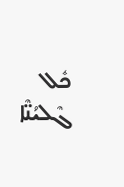ܟܽܠ ܓܶܠܝܳܢ̈ܶܐ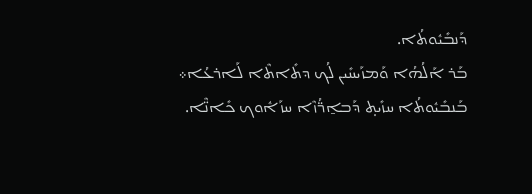ܕܰܢܒܺܝܽܘܬܳܐ.
ܒܰܪ ܐܰܠܳܗܳܐ ܘܰܡܙܰܝܚܺܝܢ ܠܳܟ ܕܬܺܐܬܶܐ ܠܰܐܪܥܳܐ܀
ܒܰܢܒܺܝܽܘܬܳܐ ܚܙܺܝܬ̥ ܕܰܒܐ̱ܪ̈ܳܙܶܐ ܚܙܰܐܽܘܟ ܟܺܐܢ̈ܶܐ.